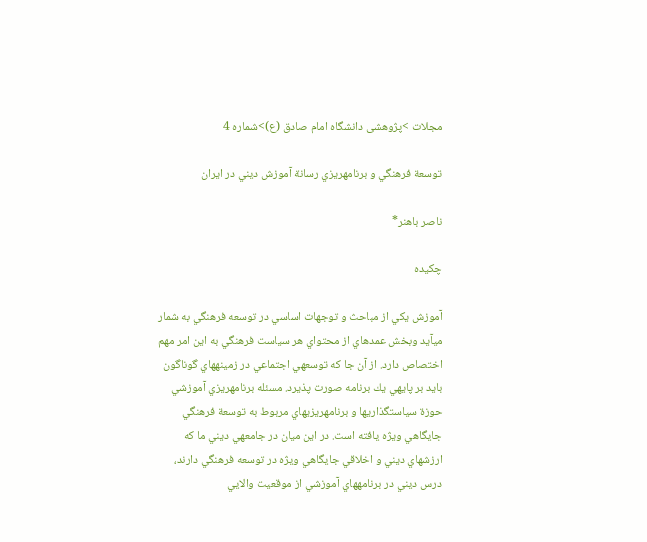مجلات >پژوهشى دانشگاه امام صادق (ع)>شماره 4

توسعة فرهنگي و برنامهريزي رسانة آموزش ديني در ايران

ناصر باهنر*

چكيده

آموزش يكي از مباحث و توجهات اساسي در توسعه فرهنگي به شمار ميآيد وبخش عمدهاي از محتواي هر سياست فرهنگي به اين امر مهم اختصاص دارد. از آن جا كه توسعهي اجتماعي در زمينههاي گوناگون بايد بر پايهي يك برنامه صورت پذيرد. مسئله برنامهريزي آموزشي حوزة سياستگذاريها و برنامهريزيهاي مربوط به توسعة فرهنگي جايگاهي ويژه يافته است. در اين ميان در جامعهي ديني ما كه ارزشهاي ديني و اخلاقي جايگاهي ويژه در توسعه فرهنگي دارند، درس ديني در برنامههاي آموزشي از موقعيت والايي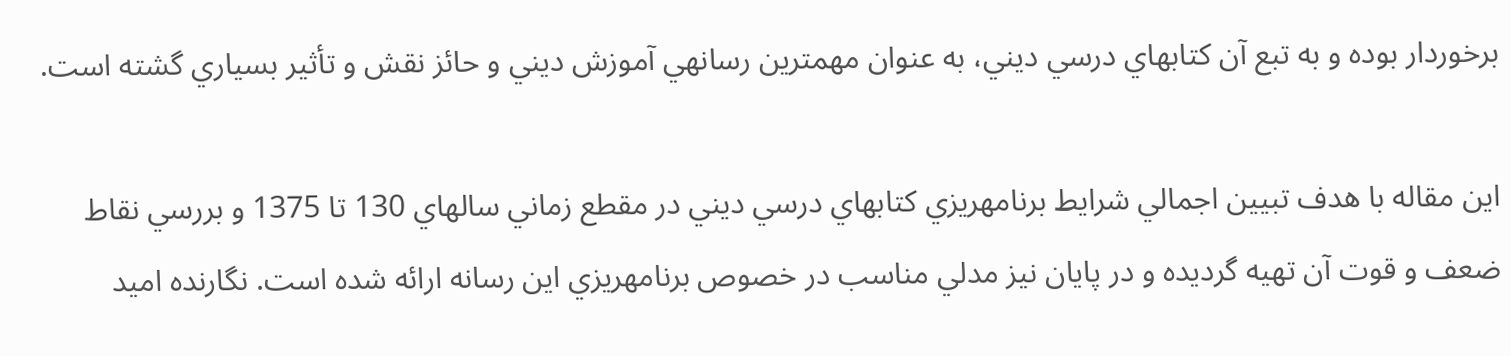برخوردار بوده و به تبع آن كتابهاي درسي ديني، به عنوان مهمترين رسانهي آموزش ديني و حائز نقش و تأثير بسياري گشته است.

اين مقاله با هدف تبيين اجمالي شرايط برنامهريزي كتابهاي درسي ديني در مقطع زماني سالهاي 130 تا 1375 و بررسي نقاط ضعف و قوت آن تهيه گرديده و در پايان نيز مدلي مناسب در خصوص برنامهريزي اين رسانه ارائه شده است. نگارنده اميد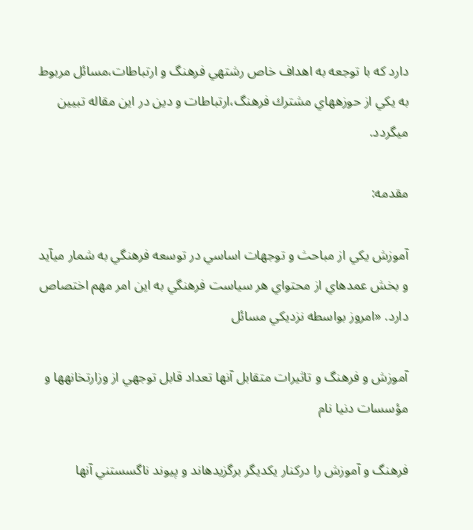دارد كه با توجعه به اهداف خاص رشتهي فرهنگ و ارتباطات،‌مسائل مربوط به يكي از حوزههاي مشترك فرهنگ،‌ارتباطات و دين در اين مقاله تبيين ميگردد.

مقدمه:

آموزش يكي از مباحث و توجهات اساسي در توسعه فرهنگي به شمار ميآيد و بخش عمدهاي از محتواي هر سياست فرهنگي به اين امر مهم اختصاص دارد. «امروز بواسطه نزديكي مسائل

آموزش و فرهنگ و تاثيرات متقابل آنها تعداد قابل توجهي از وزارتخانهها و مؤسسات دنيا نام

فرهنگ و آموزش را دركنار يكديگر برگزيدهاند و پيوند ناگسستني آنها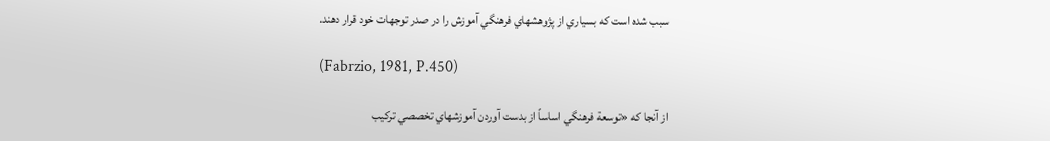سبب شده است كه بسياري از پژوهشهاي فرهنگي آموزش را در صدر توجهات خود قرار دهند.

(Fabrzio, 1981, P.450)

از آنجا كه «توسعة فرهنگي اساساً از بدست آوردن آموزشهاي تخصصي تركيب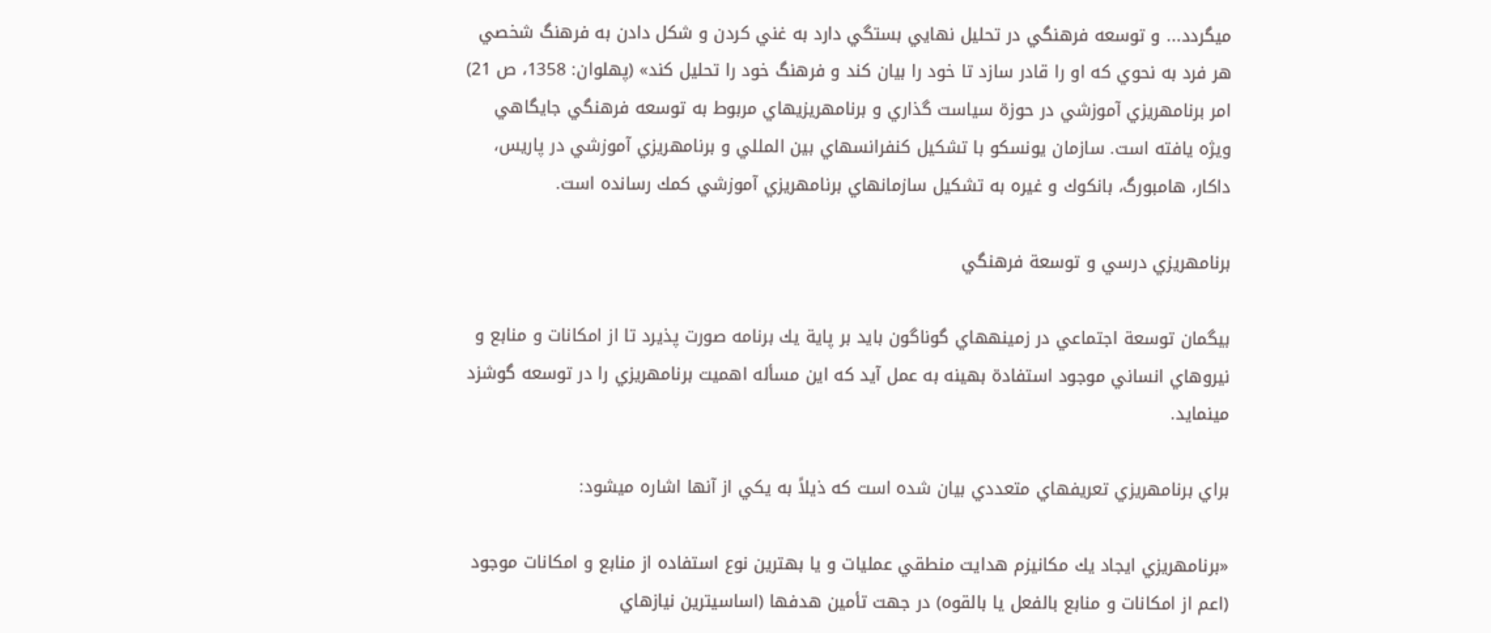ميگردد... و توسعه فرهنگي در تحليل نهايي بستگي دارد به غني كردن و شكل دادن به فرهنگ شخصي هر فرد به نحوي كه او را قادر سازد تا خود را بيان كند و فرهنگ خود را تحليل كند» (پهلوان: 1358، ص 21) امر برنامهريزي آموزشي در حوزة سياست گذاري و برنامهريزيهاي مربوط به توسعه فرهنگي جايگاهي ويژه يافته است. سازمان يونسكو با تشكيل كنفرانسهاي بين المللي و برنامهريزي آموزشي در پاريس، داكار، هامبورگ، بانكوك و غيره به تشكيل سازمانهاي برنامهريزي آموزشي كمك رسانده است.

برنامهريزي درسي و توسعة فرهنگي

بيگمان توسعة اجتماعي در زمينههاي گوناگون بايد بر پاية يك برنامه صورت پذيرد تا از امكانات و منابع و نيروهاي انساني موجود استفادة بهينه به عمل آيد كه اين مسأله اهميت برنامهريزي را در توسعه گوشزد مينمايد.

براي برنامهريزي تعريفهاي متعددي بيان شده است كه ذيلاً به يكي از آنها اشاره ميشود:

«برنامهريزي ايجاد يك مكانيزم هدايت منطقي عمليات و يا بهترين نوع استفاده از منابع و امكانات موجود (اعم از امكانات و منابع بالفعل يا بالقوه) در جهت تأمين هدفها (اساسيترين نيازهاي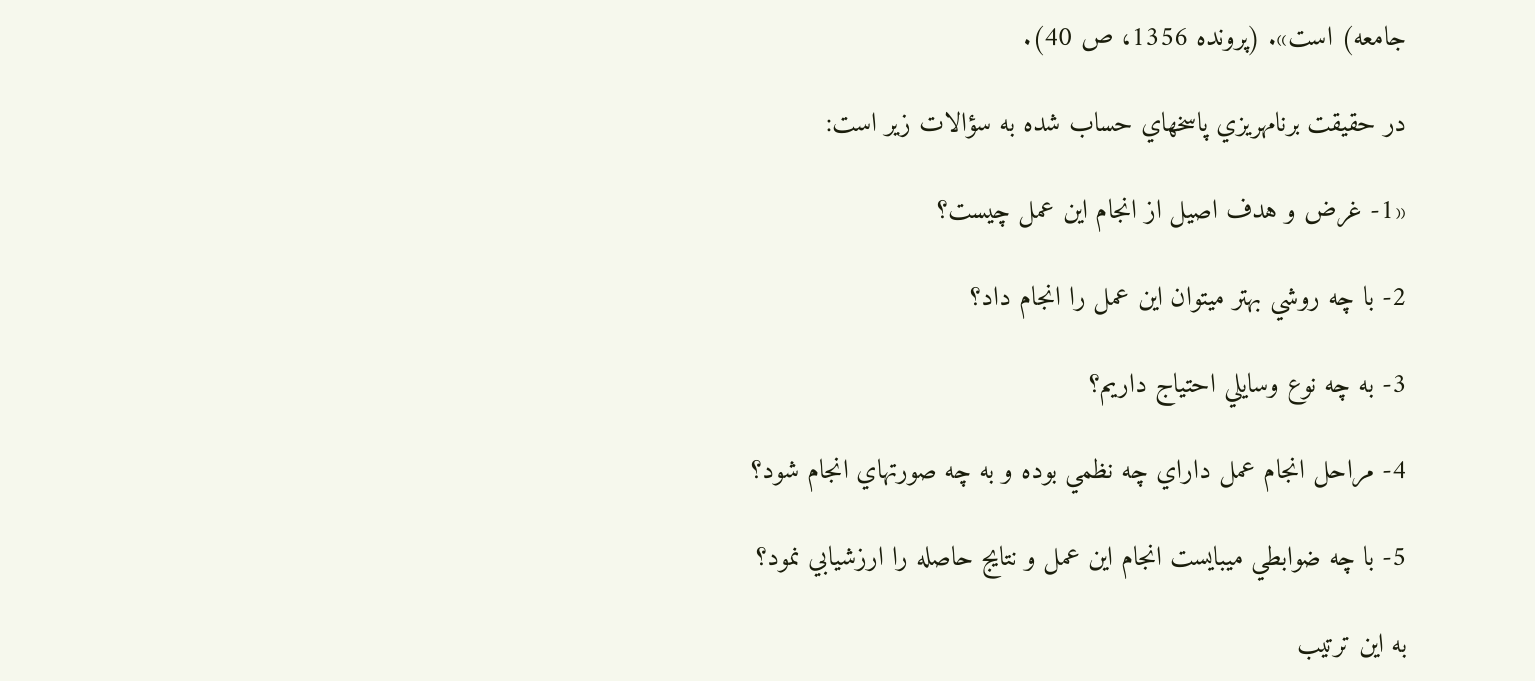جامعه) است». (پرونده 1356، ص 40).

در حقيقت برنامهريزي پاسخهاي حساب شده به سؤالات زير است:

«1- غرض و هدف اصيل از انجام اين عمل چيست؟

2- با چه روشي بهتر ميتوان اين عمل را انجام داد؟

3- به چه نوع وسايلي احتياج داريم؟

4- مراحل انجام عمل داراي چه نظمي بوده و به چه صورتهاي انجام شود؟

5- با چه ضوابطي ميبايست انجام اين عمل و نتايج حاصله را ارزشيابي نمود؟

به اين ترتيب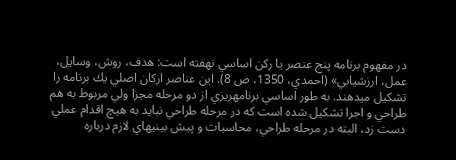در مفهوم برنامه پنج عنصر يا ركن اساسي نهفته است: هدف، روش، وسايل، عمل، ارزشيابي» (احمدي، 1350، ص 8). اين عناصر اركان اصلي يك برنامه را تشكيل ميدهند. به طور اساسي برنامهريزي از دو مرحله مجزا ولي مربوط به هم طراحي و اجرا تشكيل شده است كه در مرحله طراحي نبايد به هيچ اقدام عملي دست زد، البته در مرحله طراحي، محاسبات و پيش بينيهاي لازم درباره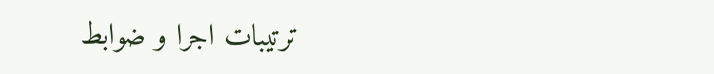ترتيبات اجرا و ضوابط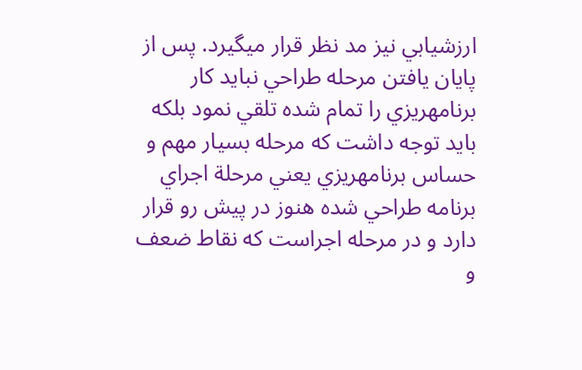ارزشيابي نيز مد نظر قرار ميگيرد. پس از پايان يافتن مرحله طراحي نبايد كار برنامهريزي را تمام شده تلقي نمود بلكه بايد توجه داشت كه مرحله بسيار مهم و حساس برنامهريزي يعني مرحلة اجراي برنامه طراحي شده هنوز در پيش رو قرار دارد و در مرحله اجراست كه نقاط ضعف و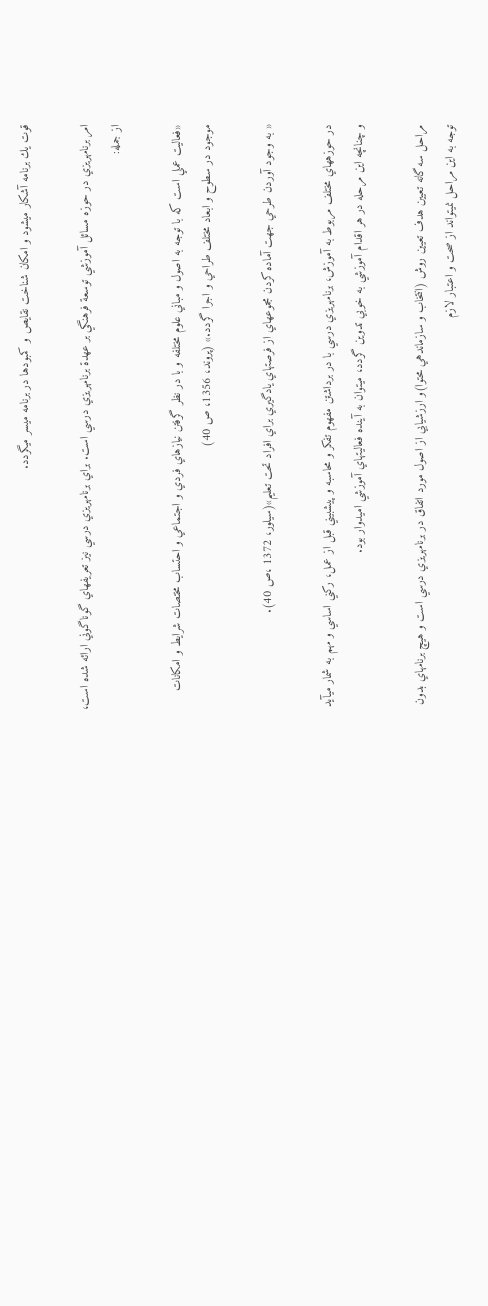قوت يك برنامه آشكار ميشود و امكان شناخت نقايص و كمبودها در برنامه ميسر ميگردد.

امر برنامهريزي در حوزه مسائل آموزشي توسعة فرهنگي بر عهدة برنامهريزي درسي است. براي برنامهريزي درسي نيز تعريفهاي گوناگوني ارائه شده است، از جمله:

«فعاليت عملي است كه با توجه به اصول و مباني علوم مختلفه و با در نظر گرفتن نيازهاي فردي و اجتماعي و احتساب مختصات شرايط و امكانات موجود در سطوح و ابعاد مختلف طراحي و اجرا گردد.» (پروند، 1356، ص 40)

« به وجود آوردن طرحي جهت آماده كردن مجموعهاي از فرصتهاي يادگيري براي افراد تحت تعليم»(سيلور، 1372 ،ص 40).

در حوزههاي مختلف مربوط به آموزش، برنامهريزي درسي با در برداشتن مفهوم تفكر و محاسبه و پيشبيني قبل از عمل، ركني اساسي و مهم به شمار ميآيد و چنانچه اين مرحله در هر اقدام آموزشي به خوبي تدوين گردد، ميتوان به آينده فعاليتهاي آموزشي اميدوار بود.

مراحل سه گانه تعيين هدف تعيين روش (انتخاب و سازماندهي محتوا)و ارزشيابي از اصول مورد اتفاق در برنامهريزي درسي است و هيچ برنامهاي بدون توجه به اين مراحل نميتواند از صحت و اعتبار لازم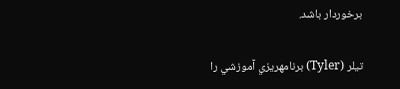برخوردار باشد.

تيلر (Tyler) برنامهريزي آموزشي را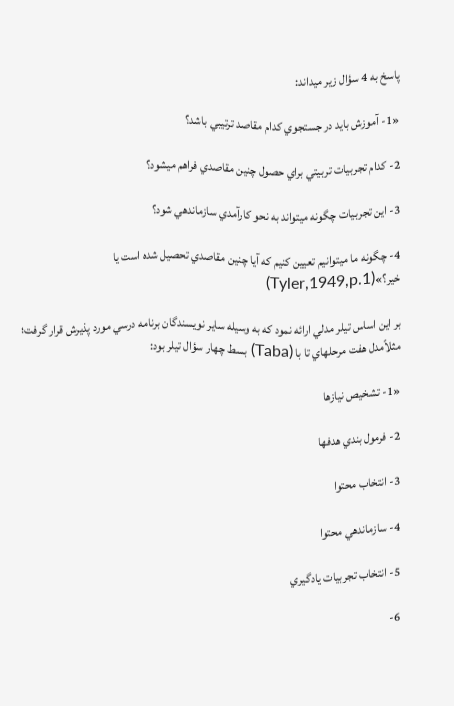پاسخ به 4 سؤال زير ميداند:

«1- آموزش بايد در جستجوي كدام مقاصد ترتيبي باشد؟

2- كدام تجربيات تربيتي براي حصول چنين مقاصدي فراهم ميشود؟

3- اين تجربيات چگونه ميتواند به نحو كارآمدي سازماندهي شود؟

4- چگونه ما ميتوانيم تعيين كنيم كه آيا چنين مقاصدي تحصيل شده است يا خير؟»(Tyler,1949,p.1)

بر اين اساس تيلر مدلي ارائه نمود كه به وسيله ساير نويسندگان برنامه درسي مورد پذيرش قرار گرفت؛ مثلاً‌مدل هفت مرحلهاي تا با (Taba) بسط چهار سؤال تيلر بود:

«1- تشخيص نيازها

2- فرمول بندي هدفها

3- انتخاب محتوا

4- سازماندهي محتوا

5- انتخاب تجربيات يادگيري

6-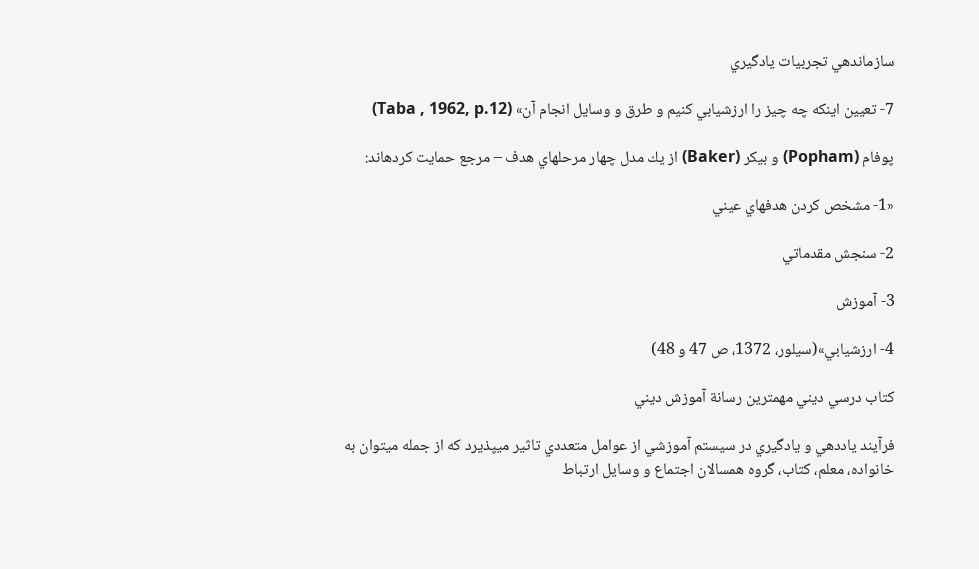سازماندهي تجربيات يادگيري

7- تعيين اينكه چه چيز را ارزشيابي كنيم و طرق و وسايل انجام آن» (Taba , 1962, p.12)

پوفام (Popham) و بيكر (Baker) از يك مدل چهار مرحلهاي هدف – مرجع حمايت كردهاند:

«1- مشخص كردن هدفهاي عيني

2- سنجش مقدماتي

3- آموزش

4- ارزشيابي»(سيلور، 1372، ص 47 و 48)

كتاب درسي ديني مهمترين رسانة آموزش ديني

فرآيند ياددهي و يادگيري در سيستم آموزشي از عوامل متعددي تاثير ميپذيرد كه از جمله ميتوان به خانواده، معلم، كتاب، گروه همسالان اجتماع و وسايل ارتباط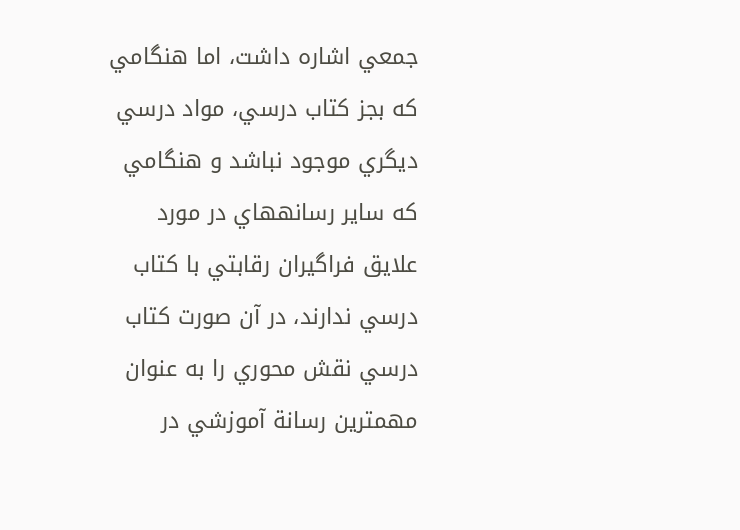جمعي اشاره داشت، اما هنگامي كه بجز كتاب درسي، مواد درسي ديگري موجود نباشد و هنگامي كه ساير رسانههاي در مورد علايق فراگيران رقابتي با كتاب درسي ندارند، در آن صورت كتاب درسي نقش محوري را به عنوان مهمترين رسانة آموزشي در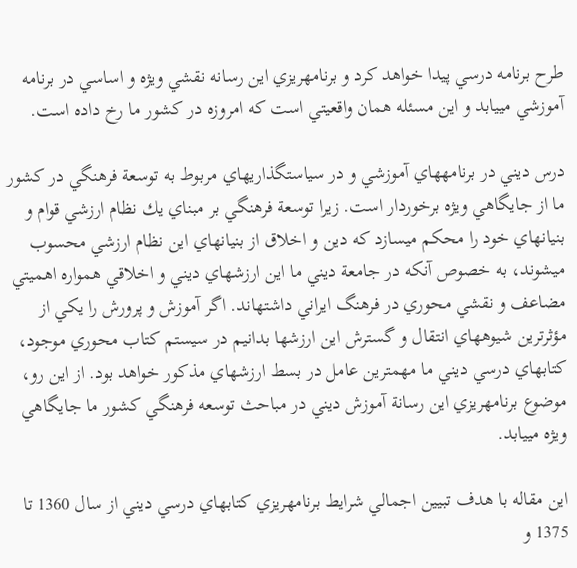طرح برنامه درسي پيدا خواهد كرد و برنامهريزي اين رسانه نقشي ويژه و اساسي در برنامه آموزشي مييابد و اين مسئله همان واقعيتي است كه امروزه در كشور ما رخ داده است.

درس ديني در برنامههاي آموزشي و در سياستگذاريهاي مربوط به توسعة فرهنگي در كشور ما از جايگاهي ويژه برخوردار است. زيرا توسعة فرهنگي بر مبناي يك نظام ارزشي قوام و بنيانهاي خود را محكم ميسازد كه دين و اخلاق از بنيانهاي اين نظام ارزشي محسوب ميشوند، به خصوص آنكه در جامعة ديني ما اين ارزشهاي ديني و اخلاقي همواره اهميتي مضاعف و نقشي محوري در فرهنگ ايراني داشتهاند. اگر آموزش و پرورش را يكي از مؤثرترين شيوههاي انتقال و گسترش اين ارزشها بدانيم در سيستم كتاب محوري موجود، كتابهاي درسي ديني ما مهمترين عامل در بسط ارزشهاي مذكور خواهد بود. از اين رو، موضوع برنامهريزي اين رسانة آموزش ديني در مباحث توسعه فرهنگي كشور ما جايگاهي ويژه مييابد.

اين مقاله با هدف تبيين اجمالي شرايط برنامهريزي كتابهاي درسي ديني از سال 1360 تا 1375 و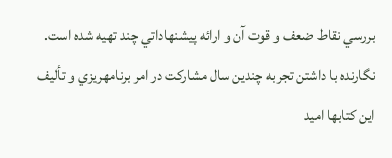بررسي نقاط ضعف و قوت آن و ارائه پيشنهاداتي چند تهيه شده است. نگارنده با داشتن تجربه چندين سال مشاركت در امر برنامهريزي و تأليف اين كتابها اميد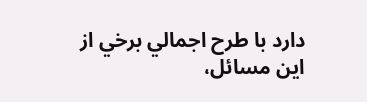دارد با طرح اجمالي برخي از اين مسائل،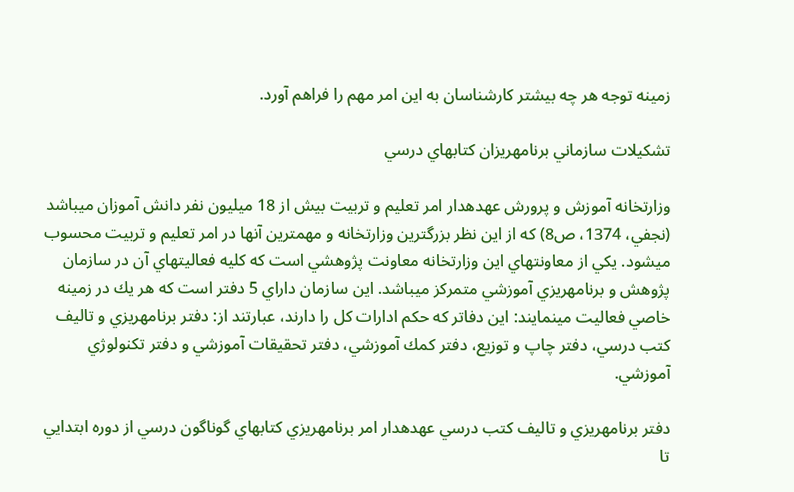زمينه توجه هر چه بيشتر كارشناسان به اين امر مهم را فراهم آورد.

تشكيلات سازماني برنامهريزان كتابهاي درسي

وزارتخانه آموزش و پرورش عهدهدار امر تعليم و تربيت بيش از 18 ميليون نفر دانش آموزان ميباشد (نجفي، 1374، ص8) كه از اين نظر بزرگترين وزارتخانه و مهمترين آنها در امر تعليم و تربيت محسوب ميشود. يكي از معاونتهاي اين وزارتخانه معاونت پژوهشي است كه كليه فعاليتهاي آن در سازمان پژوهش و برنامهريزي آموزشي متمركز ميباشد. اين سازمان داراي 5 دفتر است كه هر يك در زمينه خاصي فعاليت مينمايند: اين دفاتر كه حكم ادارات كل را دارند، عبارتند از: دفتر برنامهريزي و تاليف كتب درسي، دفتر چاپ و توزيع، دفتر كمك آموزشي، دفتر تحقيقات آموزشي و دفتر تكنولوژي آموزشي.

دفتر برنامهريزي و تاليف كتب درسي عهدهدار امر برنامهريزي كتابهاي گوناگون درسي از دوره ابتدايي تا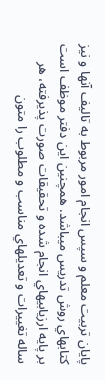پايان تربيت معلم و سپس انجام امور مربوط به تاليف آنها و نيز كتابهاي روش تدريس ميباشد. همچنين اين دفتر موظف است بر پايه ارزيابيهاي انجام شده و تحقيقات صورت پذيرفته، هر ساله تغييرات و تعديلهاي مناسب و مطلوب را متون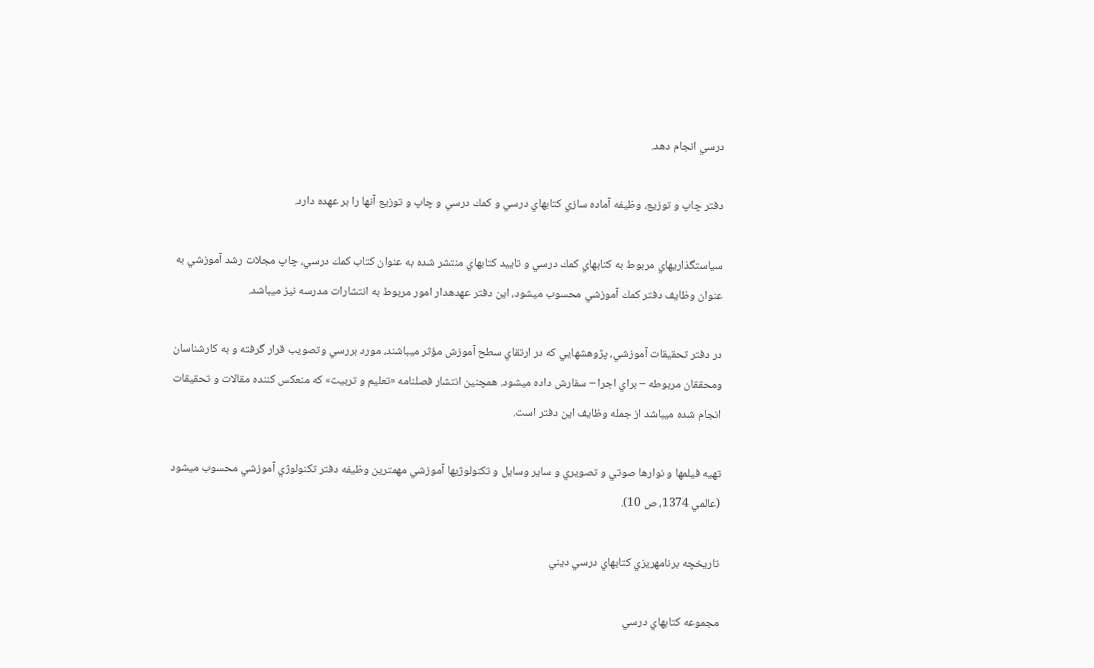درسي انجام دهد.

دفتر چاپ و توزيع، وظيفه آماده سازي كتابهاي درسي و كمك درسي و چاپ و توزيع آنها را بر عهده دارد.

سياستگذاريهاي مربوط به كتابهاي كمك درسي و تاييد كتابهاي منتشر شده به عنوان كتاب كمك درسي، چاپ مجلات رشد آموزشي به عنوان وظايف دفتر كمك آموزشي محسوب ميشود، اين دفتر عهدهدار امور مربوط به انتشارات مدرسه نيز ميباشد.

در دفتر تحقيقات آموزشي، پژوهشهايي كه در ارتقاي سطح آموزش مؤثر ميباشند، مورد بررسي وتصويب قرار گرفته و به كارشناسان ومحققان مربوطه – براي اجرا – سفارش داده ميشود. همچنين انتشار فصلنامه «تعليم و تربيت» كه منعكس كننده مقالات و تحقيقات انجام شده ميباشد از جمله وظايف اين دفتر است.

تهيه فيلمها و نوارها صوتي و تصويري و ساير وسايل و تكنولوژيها آموزشي مهمترين وظيفه دفتر تكنولوژي آموزشي محسوب ميشود (عالمي 1374، ص 10).

تاريخچه برنامهريزي كتابهاي درسي ديني

مجموعه كتابهاي درسي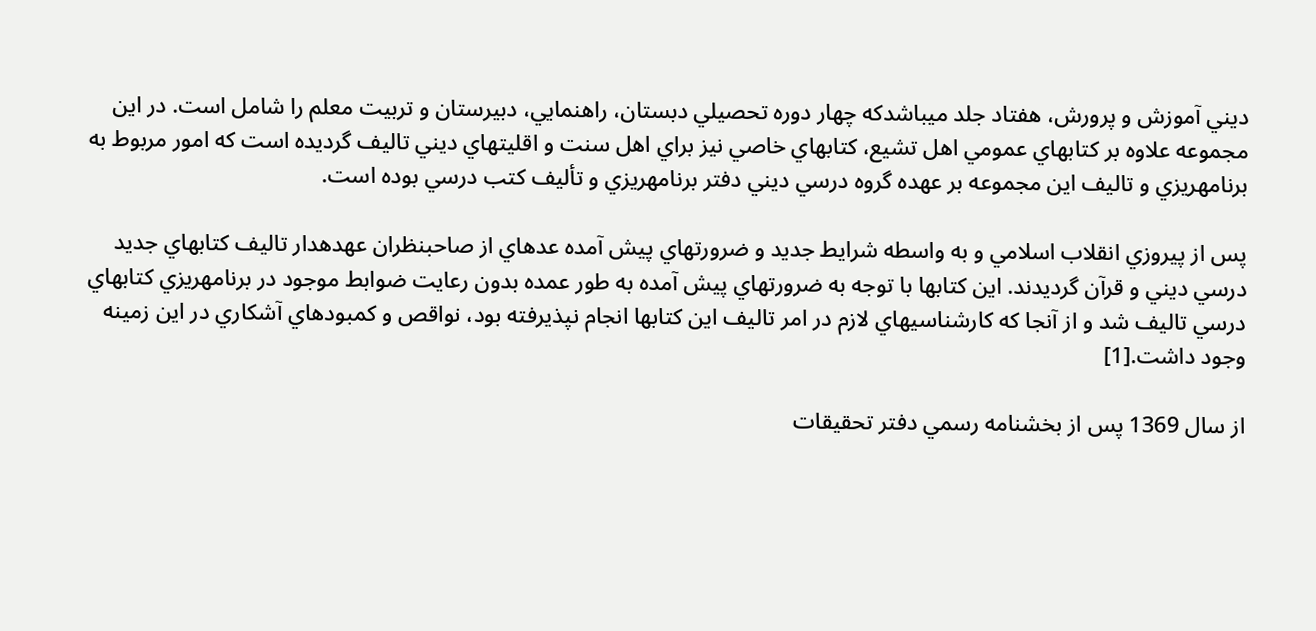ديني آموزش و پرورش، هفتاد جلد ميباشدكه چهار دوره تحصيلي دبستان، راهنمايي، دبيرستان و تربيت معلم را شامل است. در اين مجموعه علاوه بر كتابهاي عمومي اهل تشيع، كتابهاي خاصي نيز براي اهل سنت و اقليتهاي ديني تاليف گرديده است كه امور مربوط به برنامهريزي و تاليف اين مجموعه بر عهده گروه درسي ديني دفتر برنامهريزي و تأليف كتب درسي بوده است.

پس از پيروزي انقلاب اسلامي و به واسطه شرايط جديد و ضرورتهاي پيش آمده عدهاي از صاحبنظران عهدهدار تاليف كتابهاي جديد درسي ديني و قرآن گرديدند. اين كتابها با توجه به ضرورتهاي پيش آمده به طور عمده بدون رعايت ضوابط موجود در برنامهريزي كتابهاي درسي تاليف شد و از آنجا كه كارشناسيهاي لازم در امر تاليف اين كتابها انجام نپذيرفته بود، نواقص و كمبودهاي آشكاري در اين زمينه وجود داشت.[1]

از سال 1369 پس از بخشنامه رسمي دفتر تحقيقات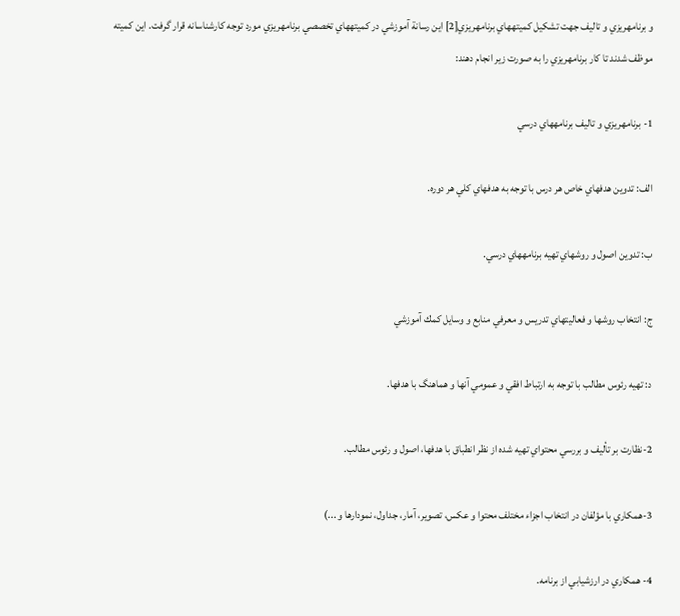و برنامهريزي و تاليف جهت تشكيل كميتههاي برنامهريزي[2] اين رسانة آموزشي در كميتههاي تخصصي برنامهريزي مورد توجه كارشناسانه قرار گرفت. اين كميته موظف شدند تا كار برنامهريزي را به صورت زير انجام دهند:

1- برنامهريزي و تاليف برنامههاي درسي

الف: تدوين هدفهاي خاص هر درس با توجه به هدفهاي كلي هر دوره.

ب: تدوين اصول و روشهاي تهيه برنامههاي درسي.

ج: انتخاب روشها و فعاليتهاي تدريس و معرفي منابع و وسايل كمك آموزشي

د: تهيه رئوس مطالب با توجه به ارتباط افقي و عمومي آنها و هماهنگ با هدفها.

2-نظارت بر تأليف و بررسي محتواي تهيه شده از نظر انطباق با هدفها، اصول و رئوس مطالب.

3-همكاري با مؤلفان در انتخاب اجزاء مختلف محتوا و عكس، تصوير، آمار، جداول، نمودارها و ...)

4- همكاري در ارزشيابي از برنامه.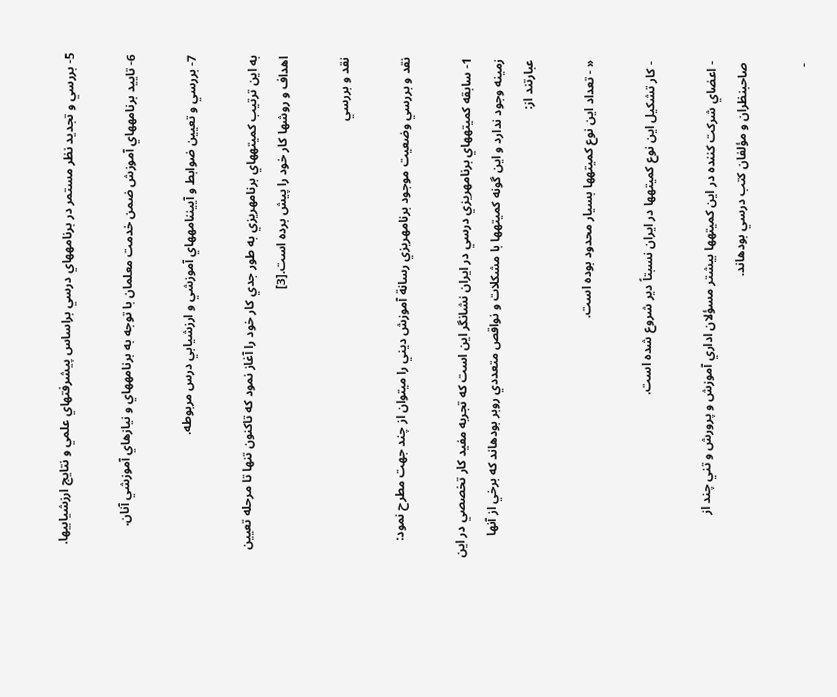5- بررسي و تجديد نظر مستمر در برنامههاي درسي براساس پيشرفتهاي علمي و نتايج ارزشيابيها.

6- تاييد برنامههاي آموزش ضمن خدمت معلمان با توجه به برنامههاي و نيازهاي آموزشي آنان.

7- بررسي و تعيين ضوابط و آييننامههاي آموزشي و ارزشيابي درس مربوطه.

به اين ترتيب كميتههاي برنامهريزي به طور جدي كار خود را آغاز نمود كه تاكنون تنها تا مرحله تعيين اهداف و روشها كار خود را پيش برده است.[3]

نقد و بررسي

نقد و بررسي وضعيت موجود برنامهريزي رسانة آموزش ديني را ميتوان از چند جهت مطرح نمود:

1- سابقه كميتههاي برنامهريزي درسي در ايران نشانگر اين است كه تجربه مفيد كار تخصصي در اين زمينه وجود ندارد و اين گونه كميتهها با مشكلات و نواقص متعددي روبر بودهاند كه برخي از آنها عبارتند از:

« - تعداد اين نوع كميتهها بسيار محدود بوده است.

- كار تشكيل اين نوع كميتهها در ايران نسبتاً دير شروع شده است.

- اعضاي شركت كننده در اين كميتهها بيشتر مسؤلان اداري آموزش و پرورش و تني چند از صاحبنظران و مؤلفان كتب درسي بودهاند.

-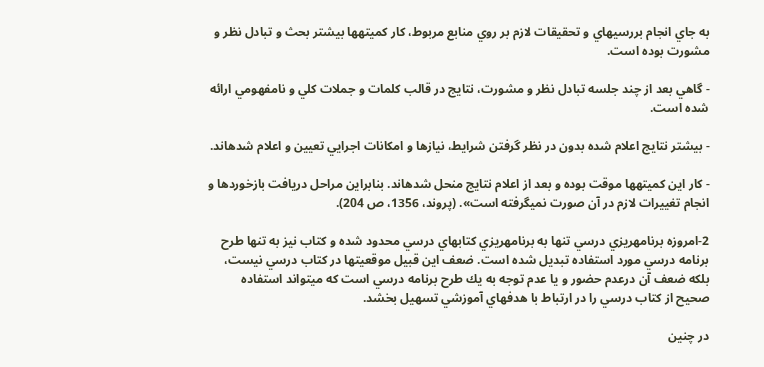به جاي انجام بررسيهاي و تحقيقات لازم بر روي منابع مربوط، كار كميتهها بيشتر بحث و تبادل نظر و مشورت بوده است.

- گاهي بعد از چند جلسه تبادل نظر و مشورت، نتايج در قالب كلمات و جملات كلي و نامفهومي ارائه شده است.

- بيشتر نتايج اعلام شده بدون در نظر گرفتن شرايط، نيازها و امكانات اجرايي تعيين و اعلام شدهاند.

- كار اين كميتهها موقت بوده و بعد از اعلام نتايج منحل شدهاند. بنابراين مراحل دريافت بازخوردها و انجام تغييرات لازم در آن صورت نميگرفته است». (پروند، 1356، ص 204).

2-امروزه برنامهريزي درسي تنها به برنامهريزي كتابهاي درسي محدود شده و كتاب نيز به تنها طرح برنامه درسي مورد استفاده تبديل شده است. ضعف اين قبيل موقعيتها در كتاب درسي نيست، بلكه ضعف آن درعدم حضور و يا عدم توجه به يك طرح برنامه درسي است كه ميتواند استفاده صحيح از كتاب درسي را در ارتباط با هدفهاي آموزشي تسهيل بخشد.

در چنين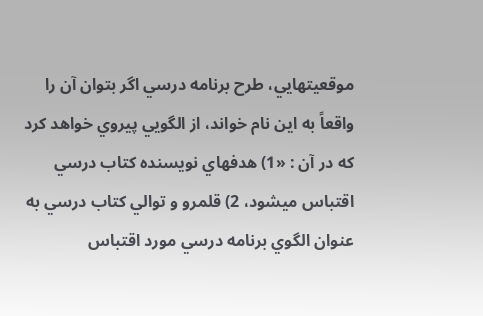موقعيتهايي، طرح برنامه‌ درسي اگر بتوان آن را واقعاً به اين نام خواند، از الگويي پيروي خواهد كرد كه در آن : «1) هدفهاي نويسنده كتاب درسي اقتباس ميشود، 2) قلمرو و توالي كتاب درسي به عنوان الگوي برنامه درسي مورد اقتباس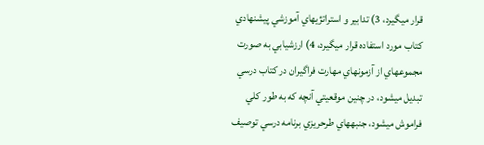قرار ميگيرد، 3) تدابير و استراتژيهاي آموزشي پيشنهادي كتاب مورد استفاده قرار ميگيرد، 4) ارزشيابي به صورت مجموعهاي از آزمونهاي مهارت فراگيران در كتاب درسي تبديل ميشود، در چنين موقعيتي آنچه كه به طور كلي فراموش ميشود، جنبههاي طرحريزي برنامه درسي توصيف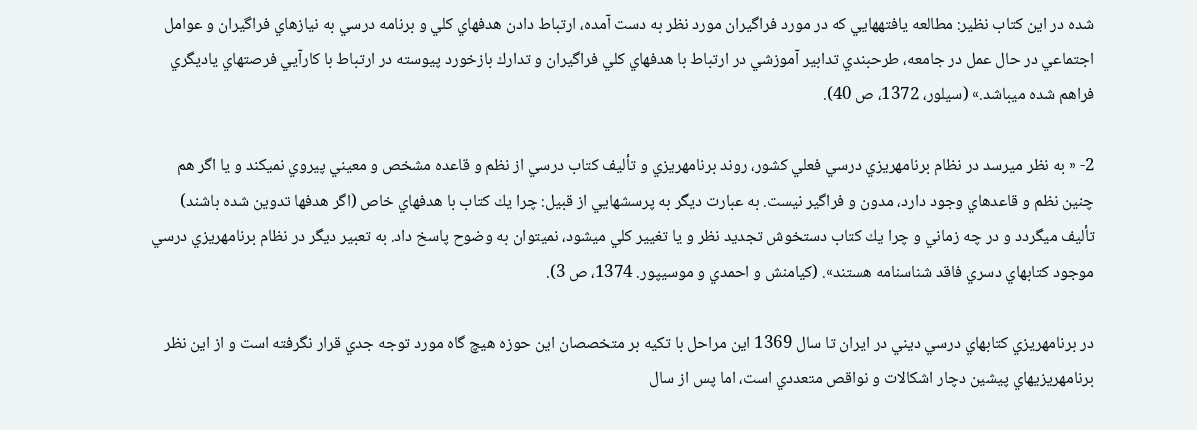شده در اين كتاب نظير: مطالعه يافتههايي كه در مورد فراگيران مورد نظر به دست آمده، ارتباط دادن هدفهاي كلي و برنامه درسي به نيازهاي فراگيران و عوامل اجتماعي در حال عمل در جامعه، طرحبندي تدابير آموزشي در ارتباط با هدفهاي كلي فراگيران و تدارك بازخورد پيوسته در ارتباط با كارآيي فرصتهاي ياديگري فراهم شده ميباشد.» (سيلور، 1372، ص 40).

2- « به نظر ميرسد در نظام برنامهريزي درسي فعلي كشور، روند برنامهريزي و تأليف كتاب درسي از نظم و قاعده مشخص و معيني پيروي نميكند و يا اگر هم چنين نظم و قاعدهاي وجود دارد، مدون و فراگير نيست. به عبارت ديگر به پرسشهايي از قبيل: چرا يك كتاب با هدفهاي خاص (اگر هدفها تدوين شده باشند) تأليف ميگردد و در چه زماني و چرا يك كتاب دستخوش تجديد نظر و يا تغيير كلي ميشود، نميتوان به وضوح پاسخ داد. به تعبير ديگر در نظام برنامهريزي درسي موجود كتابهاي دسري فاقد شناسنامه هستند». (كيامنش و احمدي و موسيپور. 1374، ص 3).

در برنامهريزي كتابهاي درسي ديني در ايران تا سال 1369 اين مراحل با تكيه بر متخصصان اين حوزه هيچ گاه مورد توجه جدي قرار نگرفته است و از اين نظر برنامهريزيهاي پيشين دچار اشكالات و نواقص متعددي است، اما پس از سال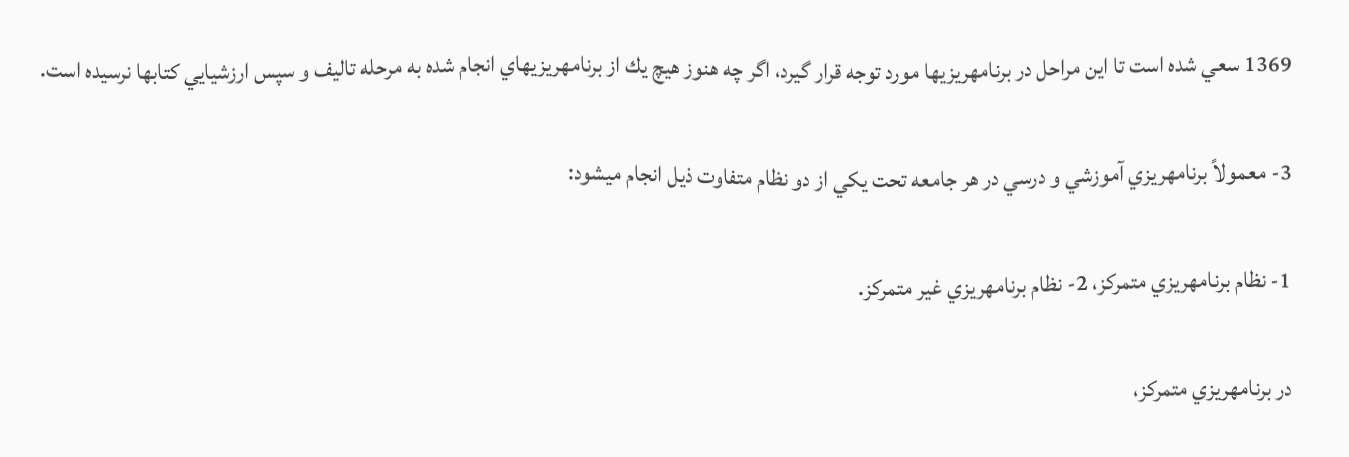1369 سعي شده است تا اين مراحل در برنامهريزيها مورد توجه قرار گيرد، اگر چه هنوز هيچ يك از برنامهريزيهاي انجام شده به مرحله تاليف و سپس ارزشيايي كتابها نرسيده است.

3- معمولاً‌ برنامهريزي آموزشي و درسي در هر جامعه تحت يكي از دو نظام متفاوت ذيل انجام ميشود:

1- نظام برنامهريزي متمركز، 2- نظام برنامهريزي غير متمركز.

در برنامهريزي متمركز،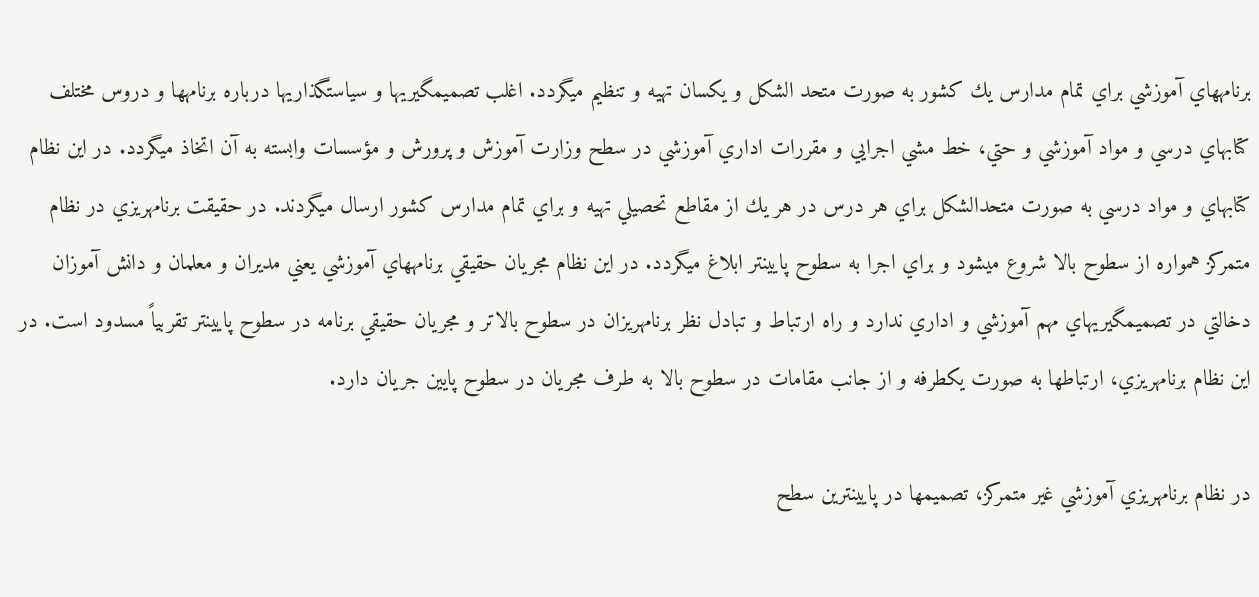برنامههاي آموزشي براي تمام مدارس يك كشور به صورت متحد الشكل و يكسان تهيه و تنظيم ميگردد. اغلب تصميمگيريها و سياستگذاريها درباره برنامهها و دروس مختلف كتابهاي درسي و مواد آموزشي و حتي، خط مشي اجرايي و مقررات اداري آموزشي در سطح وزارت آموزش و پرورش و مؤسسات وابسته به آن اتخاذ ميگردد. در اين نظام كتابهاي و مواد درسي به صورت متحدالشكل براي هر درس در هر يك از مقاطع تحصيلي تهيه و براي تمام مدارس كشور ارسال ميگردند. در حقيقت برنامهريزي در نظام متمركز همواره از سطوح بالا شروع ميشود و براي اجرا به سطوح پايينتر ابلاغ ميگردد. در اين نظام مجريان حقيقي برنامههاي آموزشي يعني مديران و معلمان و دانش آموزان دخالتي در تصميمگيريهاي مهم آموزشي و اداري ندارد و راه ارتباط و تبادل نظر برنامهريزان در سطوح بالاتر و مجريان حقيقي برنامه در سطوح پايينتر تقربياً مسدود است. در اين نظام برنامهريزي، ارتباطها به صورت يكطرفه و از جانب مقامات در سطوح بالا به طرف مجريان در سطوح پايين جريان دارد.

در نظام برنامهريزي آموزشي غير متمركز، تصميمها در پايينترين سطح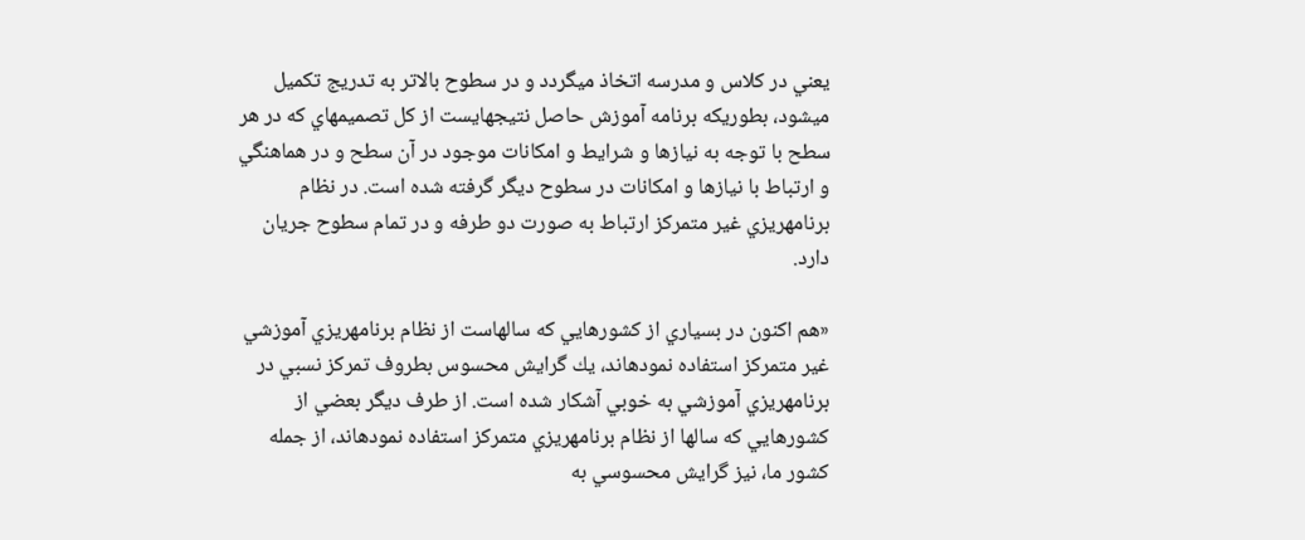يعني در كلاس و مدرسه اتخاذ ميگردد و در سطوح بالاتر به تدريج تكميل ميشود، بطوريكه برنامه آموزش حاصل نتيجهايست از كل تصميمهاي كه در هر سطح با توجه به نيازها و شرايط و امكانات موجود در آن سطح و در هماهنگي و ارتباط با نيازها و امكانات در سطوح ديگر گرفته شده است. در نظام برنامهريزي غير متمركز ارتباط به صورت دو طرفه و در تمام سطوح جريان دارد.

«هم اكنون در بسياري از كشورهايي كه سالهاست از نظام برنامهريزي آموزشي غير متمركز استفاده نمودهاند، يك گرايش محسوس بطروف تمركز نسبي در برنامهريزي آموزشي به خوبي آشكار شده است. از طرف ديگر بعضي از كشورهايي كه سالها از نظام برنامهريزي متمركز استفاده نمودهاند، از جمله كشور ما، نيز گرايش محسوسي به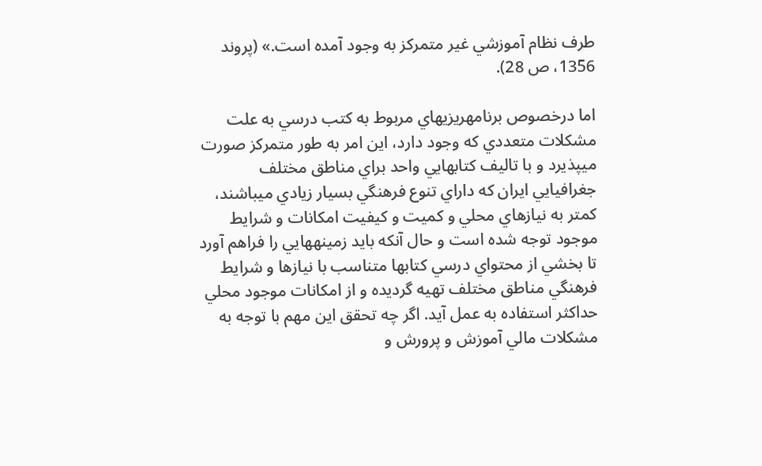طرف نظام آموزشي غير متمركز به وجود آمده است.» (پروند 1356، ص 28).

اما درخصوص برنامهريزيهاي مربوط به كتب درسي به علت مشكلات متعددي كه وجود دارد، اين امر به طور متمركز صورت ميپذيرد و با تاليف كتابهايي واحد براي مناطق مختلف جغرافيايي ايران كه داراي تنوع فرهنگي بسيار زيادي ميباشند، كمتر به نيازهاي محلي و كميت و كيفيت امكانات و شرايط موجود توجه شده است و حال آنكه بايد زمينههايي را فراهم آورد تا بخشي از محتواي درسي كتابها متناسب با نيازها و شرايط فرهنگي مناطق مختلف تهيه گرديده و از امكانات موجود محلي حداكثر استفاده به عمل آيد. اگر چه تحقق اين مهم با توجه به مشكلات مالي آموزش و پرورش و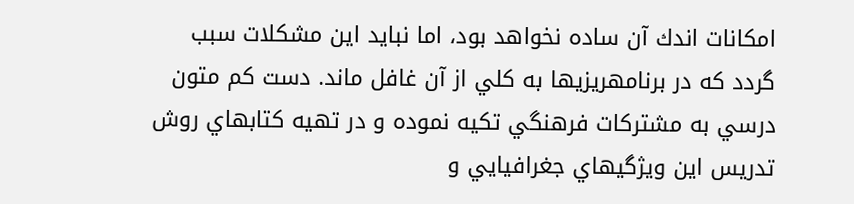امكانات اندك آن ساده نخواهد بود، اما نبايد اين مشكلات سبب گردد كه در برنامهريزيها به كلي از آن غافل ماند. دست كم متون درسي به مشتركات فرهنگي تكيه نموده و در تهيه كتابهاي روش تدريس اين ويژگيهاي جغرافيايي و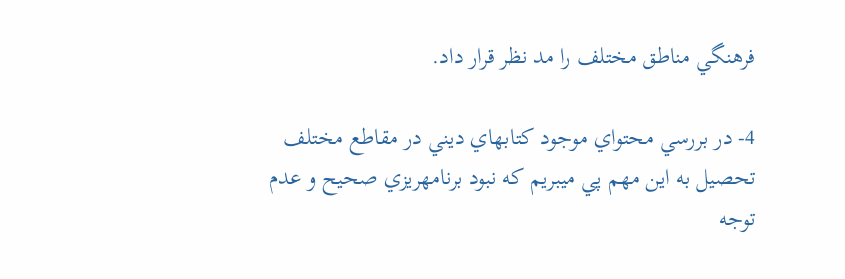فرهنگي مناطق مختلف را مد نظر قرار داد.

4- در بررسي محتواي موجود كتابهاي ديني در مقاطع مختلف تحصيل به اين مهم پي ميبريم كه نبود برنامهريزي صحيح و عدم توجه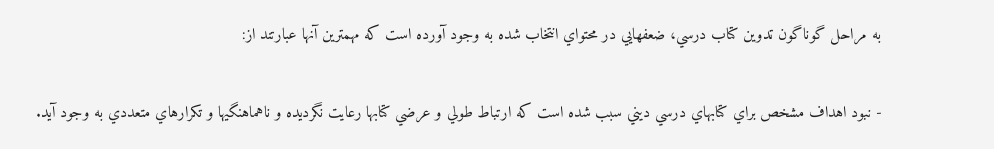به مراحل گوناگون تدوين كتاب درسي، ضعفهايي در محتواي انتخاب شده به وجود آورده است كه مهمترين آنها عبارتند از:

- نبود اهداف مشخص براي كتابهاي درسي ديني سبب شده است كه ارتباط طولي و عرضي كتابها رعايت نگرديده و ناهماهنگيها و تكرارهاي متعددي به وجود آيد.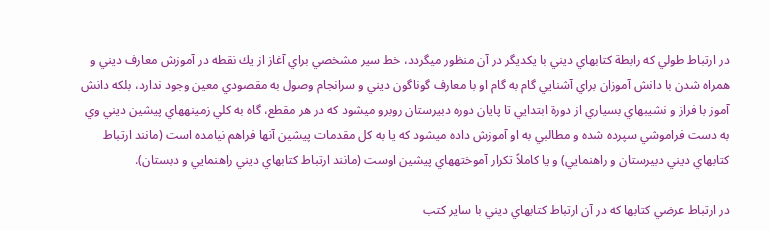در ارتباط طولي كه رابطة كتابهاي ديني با يكديگر در آن منظور ميگردد، خط سير مشخصي براي آغاز از يك نقطه در آموزش معارف ديني و همراه شدن با دانش آموزان براي آشنايي گام به گام او با معارف گوناگون ديني و سرانجام وصول به مقصودي معين وجود ندارد، بلكه دانش آموز با فراز و نشيبهاي بسياري از دورة ابتدايي تا پايان دوره دبيرستان روبرو ميشود كه در هر مقطع، گاه به كلي زمينههاي پيشين ديني وي به دست فراموشي سپرده شده و مطالبي به او آموزش داده ميشود كه يا به كل مقدمات پيشين آنها فراهم نيامده است (مانند ارتباط كتابهاي ديني دبيرستان و راهنمايي) و يا كاملاً تكرار آموختههاي پيشين اوست (مانند ارتباط كتابهاي ديني راهنمايي و دبستان).

در ارتباط عرضي كتابها كه در آن ارتباط كتابهاي ديني با ساير كتب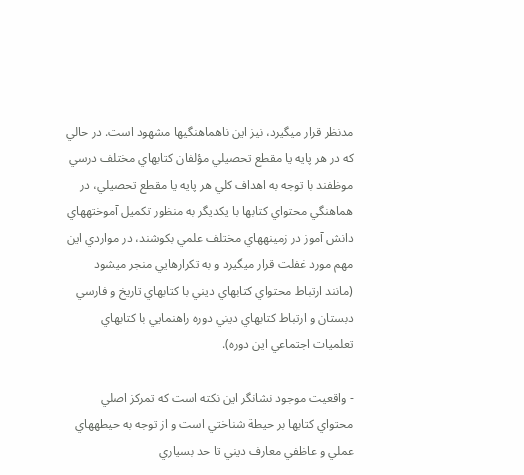مدنظر قرار ميگيرد، نيز اين ناهماهنگيها مشهود است. در حالي كه در هر پايه يا مقطع تحصيلي مؤلفان كتابهاي مختلف درسي موظفند با توجه به اهداف كلي هر پايه يا مقطع تحصيلي، در هماهنگي محتواي كتابها با يكديگر به منظور تكميل آموختههاي دانش آموز در زمينههاي مختلف علمي بكوشند، در مواردي اين مهم مورد غفلت قرار ميگيرد و به تكرارهايي منجر ميشود (مانند ارتباط محتواي كتابهاي ديني با كتابهاي تاريخ و فارسي دبستان و ارتباط كتابهاي ديني دوره راهنمايي با كتابهاي تعلميات اجتماعي اين دوره).

- واقعيت موجود نشانگر اين نكته است كه تمركز اصلي محتواي كتابها بر حيطة شناختي است و از توجه به حيطههاي عملي و عاظفي معارف ديني تا حد بسياري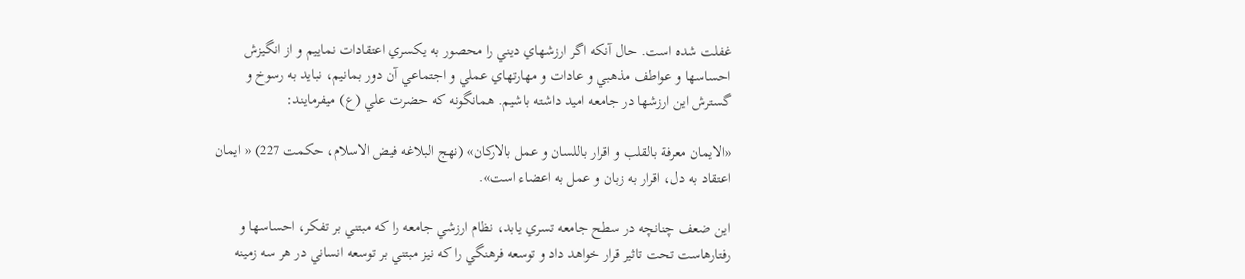غفلت شده است. حال آنكه اگر ارزشهاي ديني را محصور به يكسري اعتقادات نماييم و از انگيزش احساسها و عواطف مذهبي و عادات و مهارتهاي عملي و اجتماعي آن دور بمانيم، نبايد به رسوخ و گسترش اين ارزشها در جامعه اميد داشته باشيم. همانگونه كه حضرت علي (ع) ميفرمايند:

«الايمان معرفة بالقلب و اقرار باللسان و عمل بالاركان» (نهج البلاغه فيض الاسلام، حكمت 227) « ايمان اعتقاد به دل، اقرار به زبان و عمل به اعضاء است».

اين ضعف چنانچه در سطح جامعه تسري يابد، نظام ارزشي جامعه را كه مبتني بر تفكر، احساسها و رفتارهاست تحت تاثير قرار خواهد داد و توسعه فرهنگي را كه نيز مبتني بر توسعه انساني در هر سه زمينه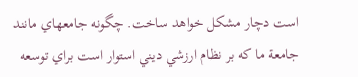است دچار مشكل خواهد ساخت. چگونه جامعهاي مانند جامعة ما كه بر نظام ارزشي ديني استوار است براي توسعه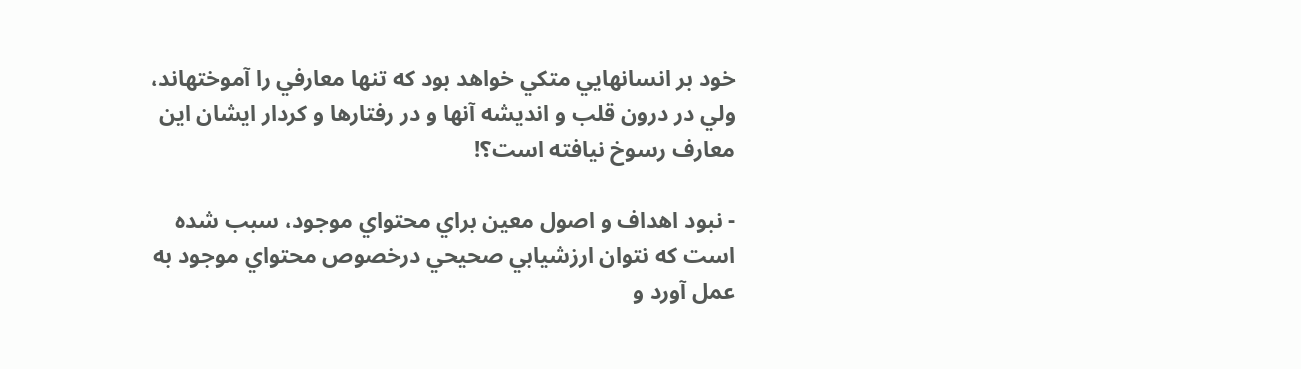خود بر انسانهايي متكي خواهد بود كه تنها معارفي را آموختهاند، ولي در درون قلب و انديشه آنها و در رفتارها و كردار ايشان اين معارف رسوخ نيافته است؟!

- نبود اهداف و اصول معين براي محتواي موجود، سبب شده است كه نتوان ارزشيابي صحيحي درخصوص محتواي موجود به عمل آورد و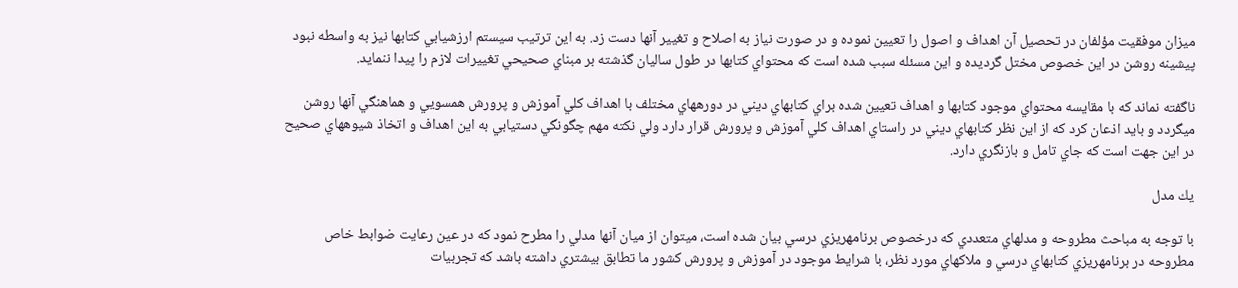ميزان موفقيت مؤلفان در تحصيل آن اهداف و اصول را تعيين نموده و در صورت نياز به اصلاح و تغيير آنها دست زد. به اين ترتيب سيستم ارزشيابي كتابها نيز به واسطه نبود پيشينه روشن در اين خصوص مختل گرديده و اين مسئله سبب شده است كه محتواي كتابها در طول ساليان گذشته بر مبناي صحيحي تغييرات لازم را پيدا ننمايد.

ناگفته نماند كه با مقايسه محتواي موجود كتابها و اهداف تعيين شده براي كتابهاي ديني در دورههاي مختلف با اهداف كلي آموزش و پرورش همسويي و هماهنگي آنها روشن ميگردد و بايد اذعان كرد كه از اين نظر كتابهاي ديني در راستاي اهداف كلي آموزش و پرورش قرار دارد ولي نكته مهم چگونگي دستيابي به اين اهداف و اتخاذ شيوههاي صحيح در اين جهت است كه جاي تامل و بازنگري دارد.

يك مدل

با توجه به مباحث مطروحه و مدلهاي متعددي كه درخصوص برنامهريزي درسي بيان شده است، ميتوان از ميان آنها مدلي را مطرح نمود كه در عين رعايت ضوابط خاص مطروحه در برنامهريزي كتابهاي درسي و ملاكهاي مورد نظر، با شرايط موجود در آموزش و پرورش كشور ما تطابق بيشتري داشته باشد كه تجربيات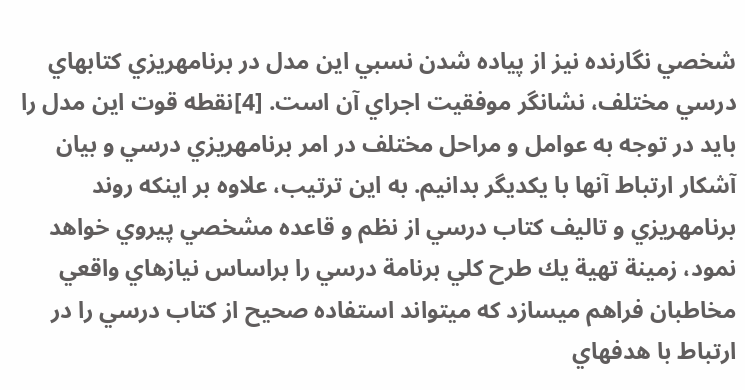شخصي نگارنده نيز از پياده شدن نسبي اين مدل در برنامهريزي كتابهاي درسي مختلف، نشانگر موفقيت اجراي آن است. [4]نقطه قوت اين مدل را بايد در توجه به عوامل و مراحل مختلف در امر برنامهريزي درسي و بيان آشكار ارتباط آنها با يكديگر بدانيم. به اين ترتيب، علاوه بر اينكه روند برنامهريزي و تاليف كتاب درسي از نظم و قاعده مشخصي پيروي خواهد نمود، زمينة تهية يك طرح كلي برنامة درسي را براساس نيازهاي واقعي مخاطبان فراهم ميسازد كه ميتواند استفاده صحيح از كتاب درسي را در ارتباط با هدفهاي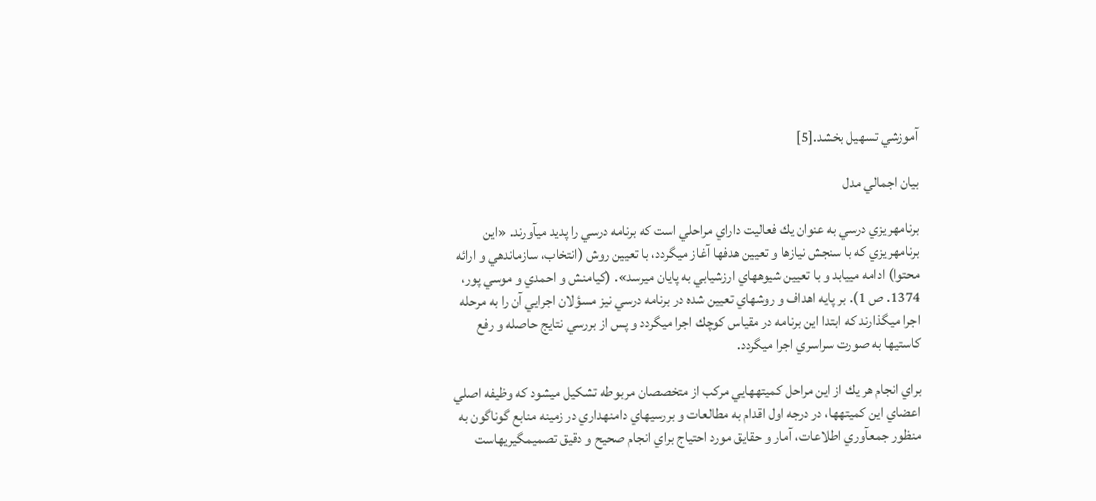آموزشي تسهيل بخشد.[5]

بيان اجمالي مدل

برنامهريزي درسي به عنوان يك فعاليت داراي مراحلي است كه برنامه درسي را پديد ميآورند. «اين برنامهريزي كه با سنجش نيازها و تعيين هدفها آغاز ميگردد، با تعيين روش (انتخاب، سازماندهي و ارائه محتوا) ادامه مييابد و با تعيين شيوههاي ارزشيابي به پايان ميرسد». (كيامنش و احمدي و موسي پور، 1374. ص 1). بر پايه اهداف و روشهاي تعيين شده در برنامه درسي نيز مسؤلان اجرايي آن را به مرحله اجرا ميگذارند كه ابتدا اين برنامه در مقياس كوچك اجرا ميگردد و پس از بررسي نتايج حاصله و رفع كاستيها به صورت سراسري اجرا ميگردد.

براي انجام هر يك از اين مراحل كميتههايي مركب از متخصصان مربوطه تشكيل ميشود كه وظيفه اصلي اعضاي اين كميتهها، در درجه اول اقدام به مطالعات و بررسيهاي دامنهداري در زمينه منابع گوناگون به منظور جمعآوري اطلاعات، آمار و حقايق مورد احتياج براي انجام صحيح و دقيق تصميمگيريهاست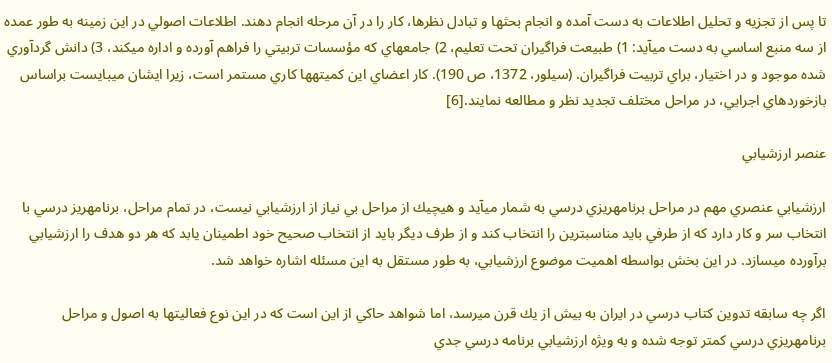تا پس از تجزيه و تحليل اطلاعات به دست آمده و انجام بحثها و تبادل نظرها، كار را در آن مرحله انجام دهند. اطلاعات اصولي در اين زمينه به طور عمده از سه منبع اساسي به دست ميآيد: 1) طبيعت فراگيران تحت تعليم، 2) جامعهاي كه مؤسسات تربيتي را فراهم آورده و اداره ميكند، 3) دانش گردآوري شده موجود و در اختيار، براي تربيت فراگيران. (سيلور، 1372، ص 190). كار اعضاي اين كميتهها كاري مستمر است، زيرا ايشان ميبايست براساس بازخوردهاي اجرايي، در مراحل مختلف تجديد نظر و مطالعه نمايند.[6]

عنصر ارزشيابي

ارزشيابي عنصري مهم در مراحل برنامهريزي درسي به شمار ميآيد و هيچيك از مراحل بي نياز از ارزشيابي نيست، در تمام مراحل، برنامهريز درسي با انتخاب سر و كار دارد كه از طرفي بايد مناسبترين را انتخاب كند و از طرف ديگر بايد از انتخاب صحيح خود اطمينان يابد كه هر دو هدف را ارزشيابي برآورده ميسازد. در اين بخش بواسطه اهميت موضوع ارزشيابي، به طور مستقل به اين مسئله اشاره خواهد شد.

اگر چه سابقه تدوين كتاب درسي در ايران به بيش از يك قرن ميرسد، اما شواهد حاكي از اين است كه در اين نوع فعاليتها به اصول و مراحل برنامهريزي درسي كمتر توجه شده و به ويژه ارزشيابي برنامه درسي جدي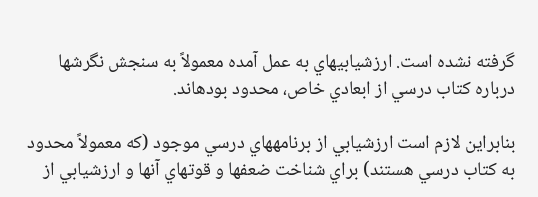گرفته نشده است. ارزشيابيهاي به عمل آمده معمولاً به سنجش نگرشها درباره كتاب درسي از ابعادي خاص، محدود بودهاند.

بنابراين لازم است ارزشيابي از برنامههاي درسي موجود (كه معمولاً محدود به كتاب درسي هستند) براي شناخت ضعفها و قوتهاي آنها و ارزشيابي از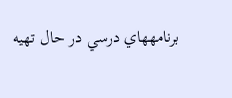برنامههاي درسي در حال تهيه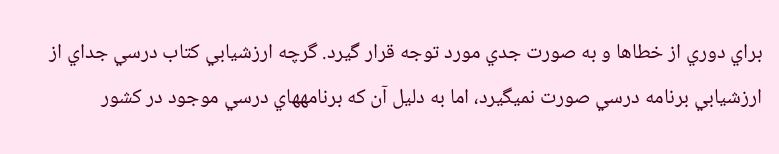براي دوري از خطاها و به صورت جدي مورد توجه قرار گيرد. گرچه ارزشيابي كتاب درسي جداي از ارزشيابي برنامه درسي صورت نميگيرد، اما به دليل آن كه برنامههاي درسي موجود در كشور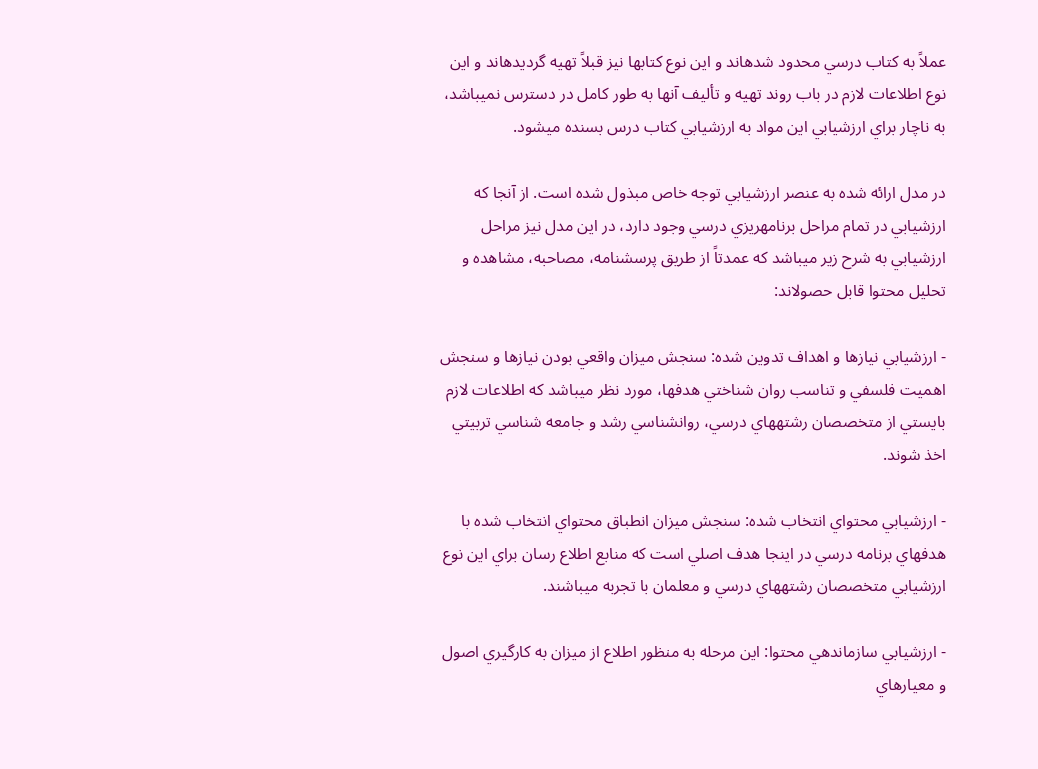عملاً به كتاب درسي محدود شدهاند و اين نوع كتابها نيز قبلاً تهيه گرديدهاند و اين نوع اطلاعات لازم در باب روند تهيه و تأليف آنها به طور كامل در دسترس نميباشد، به ناچار براي ارزشيابي اين مواد به ارزشيابي كتاب درس بسنده ميشود.

در مدل ارائه شده به عنصر ارزشيابي توجه خاص مبذول شده است. از آنجا كه ارزشيابي در تمام مراحل برنامهريزي درسي وجود دارد، در اين مدل نيز مراحل ارزشيابي به شرح زير ميباشد كه عمدتاً از طريق پرسشنامه، مصاحبه، مشاهده و تحليل محتوا قابل حصولاند:

- ارزشيابي نيازها و اهداف تدوين شده: سنجش ميزان واقعي بودن نيازها و سنجش اهميت فلسفي و تناسب روان شناختي هدفها، مورد نظر ميباشد كه اطلاعات لازم بايستي از متخصصان رشتههاي درسي، روانشناسي رشد و جامعه شناسي تربيتي اخذ شوند.

- ارزشيابي محتواي انتخاب شده: سنجش ميزان انطباق محتواي انتخاب شده با هدفهاي برنامه درسي در اينجا هدف اصلي است كه منابع اطلاع رسان براي اين نوع ارزشيابي متخصصان رشتههاي درسي و معلمان با تجربه ميباشند.

- ارزشيابي سازماندهي محتوا: اين مرحله به منظور اطلاع از ميزان به كارگيري اصول و معيارهاي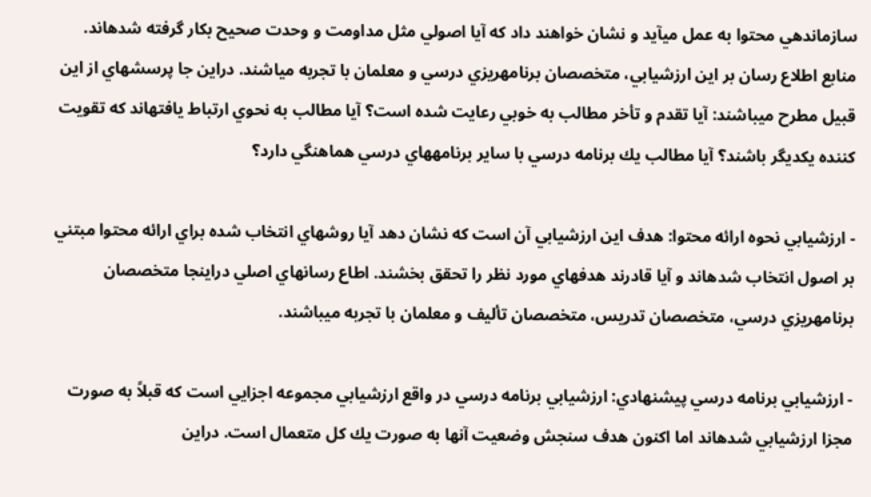سازماندهي محتوا به عمل ميآيد و نشان خواهند داد كه آيا اصولي مثل مداومت و وحدت صحيح بكار گرفته شدهاند. منابع اطلاع رسان بر اين ارزشيابي، متخصصان برنامهريزي درسي و معلمان با تجربه مياشند. دراين جا پرسشهاي از اين قبيل مطرح ميباشند: آيا تقدم و تأخر مطالب به خوبي رعايت شده است؟ آيا مطالب به نحوي ارتباط يافتهاند كه تقويت كننده يكديگر باشند؟ آيا مطالب يك برنامه درسي با ساير برنامههاي درسي هماهنگي دارد؟

- ارزشيابي نحوه ارائه محتوا: هدف اين ارزشيابي آن است كه نشان دهد آيا روشهاي انتخاب شده براي ارائه محتوا مبتني بر اصول انتخاب شدهاند و آيا قادرند هدفهاي مورد نظر را تحقق بخشند. اطاع رسانهاي اصلي دراينجا متخصصان برنامهريزي درسي، متخصصان تدريس، متخصصان تأليف و معلمان با تجربه ميباشند.

- ارزشيابي برنامه درسي پيشنهادي: ارزشيابي برنامه درسي در واقع ارزشيابي مجموعه اجزايي است كه قبلاً به صورت مجزا ارزشيابي شدهاند اما اكنون هدف سنجش وضعيت آنها به صورت يك كل متعمال است. دراين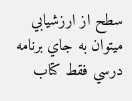سطح از ارزشيابي ميتوان به جاي برنامه درسي فقط كتاب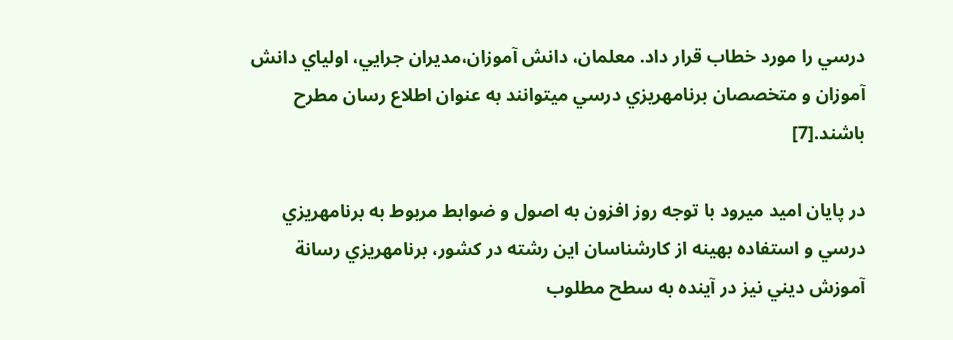درسي را مورد خطاب قرار داد. معلمان، دانش آموزان،مديران جرايي، اولياي دانش آموزان و متخصصان برنامهريزي درسي ميتوانند به عنوان اطلاع رسان مطرح باشند.[7]

در پايان اميد ميرود با توجه روز افزون به اصول و ضوابط مربوط به برنامهريزي درسي و استفاده بهينه از كارشناسان اين رشته در كشور، برنامهريزي رسانة آموزش ديني نيز در آينده به سطح مطلوب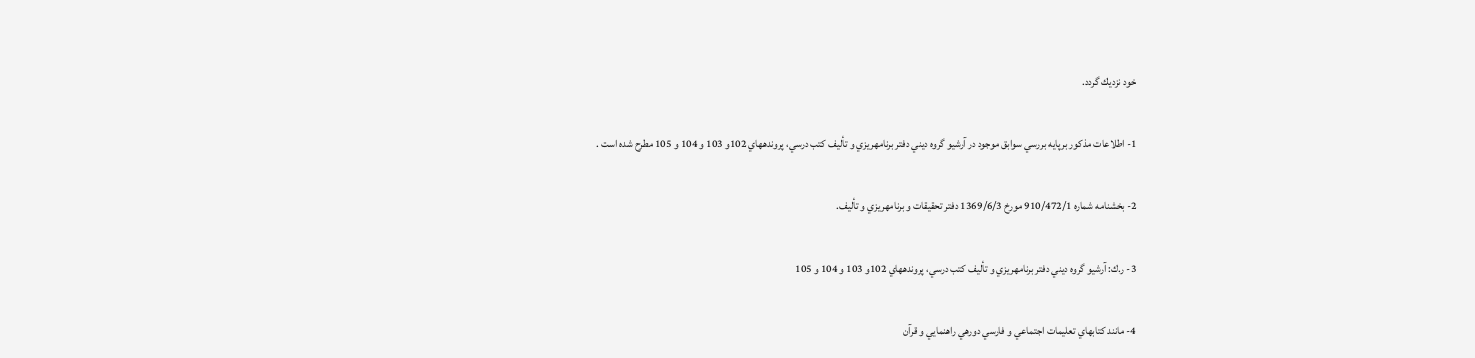خود نزديك گردد.

1- اطلاعات مذكور برپايه بررسي سوابق موجود در آرشيو گروه ديني دفتر برنامهريزي و تأليف كتب درسي، پروندههاي 102و 103 و 104 و 105 مطرح شده است .

2- بخشنامه شماره 910/472/1 مورخ 1369/6/3 دفتر تحقيقات و برنامهريزي و تأليف.

3- ر.ك: آرشيو گروه ديني دفتر برنامهريزي و تأليف كتب درسي، پروندههاي 102و 103 و 104 و 105

4- مانند كتابهاي تعليمات اجتماعي و فارسي دورهي راهنمايي و قرآن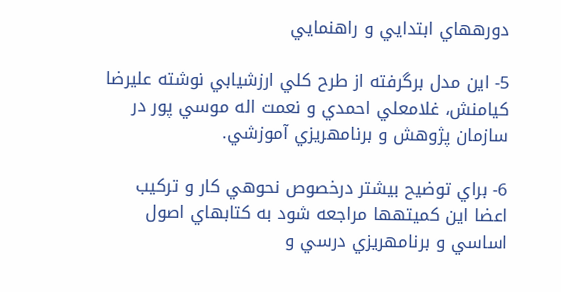دورههاي ابتدايي و راهنمايي

5- اين مدل برگرفته از طرح كلي ارزشيابي نوشته عليرضا كيامنش، غلامعلي احمدي و نعمت اله موسي پور در سازمان پژوهش و برنامهريزي آموزشي.

6- براي توضيح بيشتر درخصوص نحوهي كار و تركيب اعضا اين كميتهها مراجعه شود به كتابهاي اصول اساسي و برنامهريزي درسي و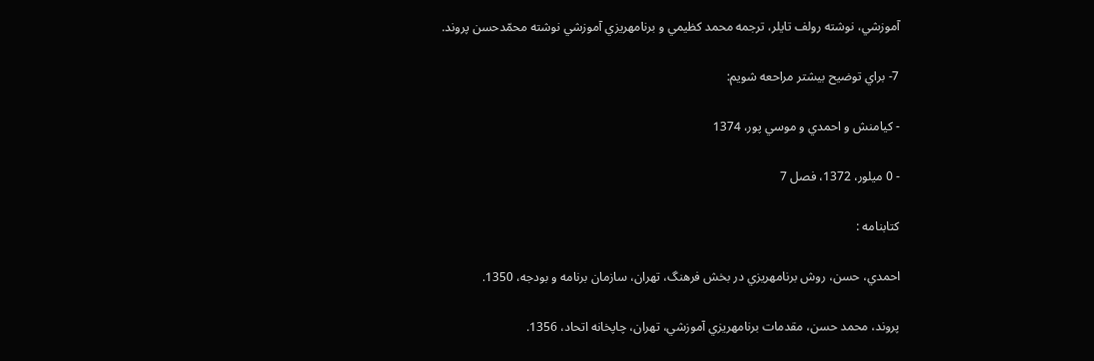آموزشي، نوشته رولف تايلر، ترجمه محمد كظيمي و برنامهريزي آموزشي نوشته محمّدحسن پروند.

7- براي توضيح بيشتر مراحعه شويم:

- كيامنش و احمدي و موسي پور، 1374

- 0 ميلور، 1372، فصل 7

كتابنامه :

احمدي، حسن، روش برنامهريزي در بخش فرهنگ، تهران، سازمان برنامه و بودجه، 1350.

پروند، محمد حسن، مقدمات برنامهريزي آموزشي، تهران، چاپخانه اتحاد، 1356.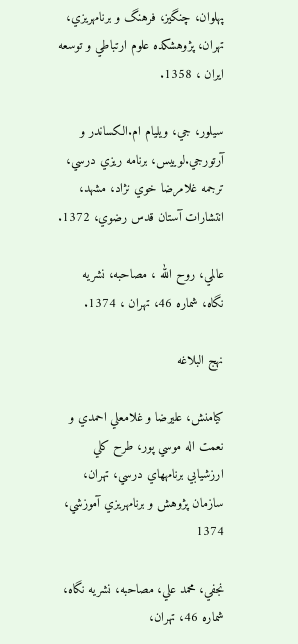پهلوان، چنگيز، فرهنگ و برنامهريزي، تهران، پژوهشكده علوم ارتباطي و توسعه ايران ، 1358.

سيلور، جي، ويليام ام.الكساندر و آرتورجي.لوييس، برنامه ريزي درسي، ترجمه غلامرضا خوي نژاد، مشهد، انتشارات آستان قدس رضوي، 1372.

عالمي، روح الله ، مصاحبه، نشريه نگاه، شماره 46، تهران ، 1374.

نهج البلاغه

كيامنش، عليرضا و غلامعلي احمدي و نعمت اله موسي پور، طرح كلي ارزشيابي برنامههاي درسي، تهران، سازمان پژوهش و برنامهريزي آموزشي، 1374

نجفي، محمد علي، مصاحبه، نشريه نگاه، شماره 46، تهران،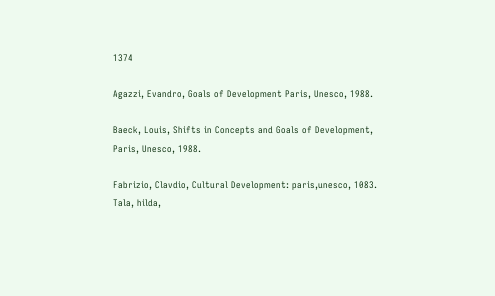1374

Agazzi, Evandro, Goals of Development Paris, Unesco, 1988.

Baeck, Louis, Shifts in Concepts and Goals of Development, Paris, Unesco, 1988.

Fabrizio, Clavdio, Cultural Development: paris,unesco, 1083. Tala, hilda,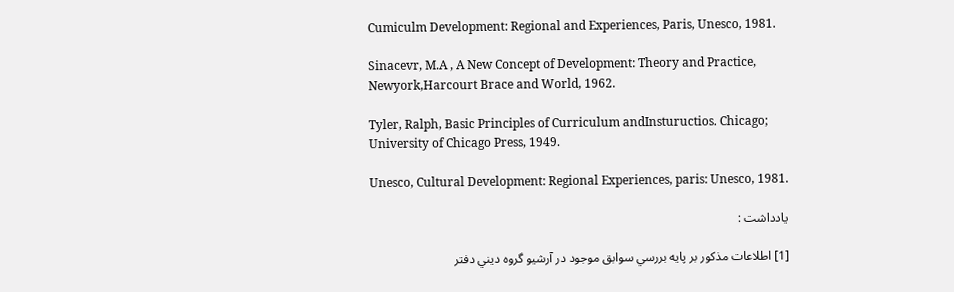Cumiculm Development: Regional and Experiences, Paris, Unesco, 1981.

Sinacevr, M.A , A New Concept of Development: Theory and Practice, Newyork,Harcourt Brace and World, 1962.

Tyler, Ralph, Basic Principles of Curriculum andInstuructios. Chicago; University of Chicago Press, 1949.

Unesco, Cultural Development: Regional Experiences, paris: Unesco, 1981.

يادداشت :

[1] اطلاعات مذكور بر پايه بررسي سوابق موجود در آرشيو گروه ديني دفتر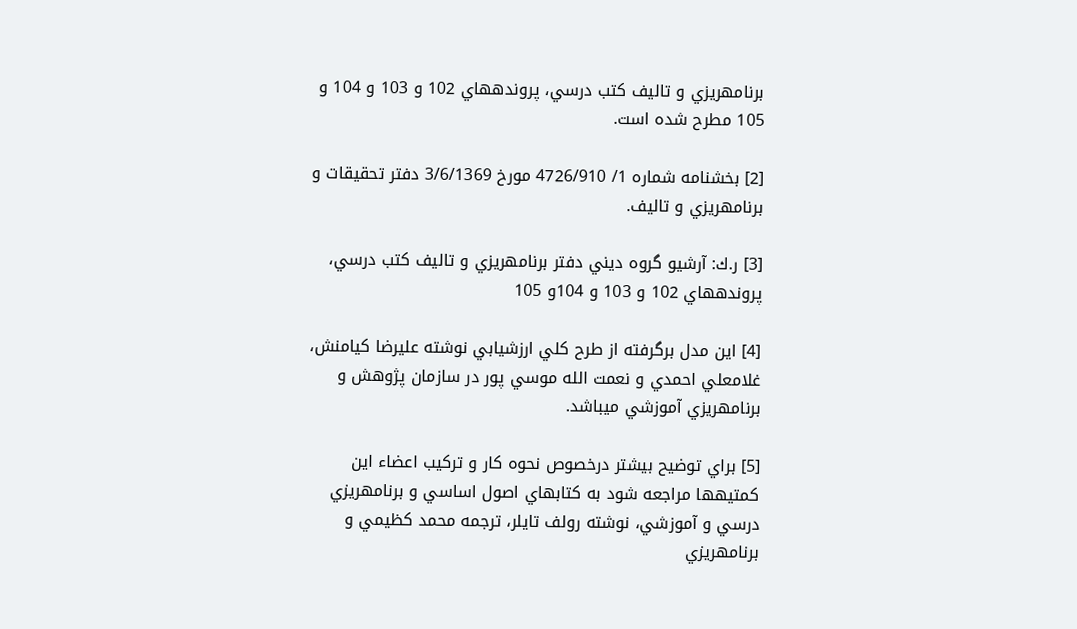برنامهريزي و تاليف كتب درسي، پروندههاي 102 و 103 و 104 و 105 مطرح شده است.

[2] بخشنامه شماره 1/ 4726/910 مورخ 3/6/1369 دفتر تحقيقات و برنامهريزي و تاليف.

[3] ر.ك: آرشيو گروه ديني دفتر برنامهريزي و تاليف كتب درسي، پروندههاي 102 و 103 و 104و 105

[4] اين مدل برگرفته از طرح كلي ارزشيابي نوشته عليرضا كيامنش، غلامعلي احمدي و نعمت الله موسي پور در سازمان پژوهش و برنامهريزي آموزشي ميباشد.

[5] براي توضيح بيشتر درخصوص نحوه كار و تركيب اعضاء اين كمتيهها مراجعه شود به كتابهاي اصول اساسي و برنامهريزي درسي و آموزشي، نوشته رولف تايلر، ترجمه محمد كظيمي و برنامهريزي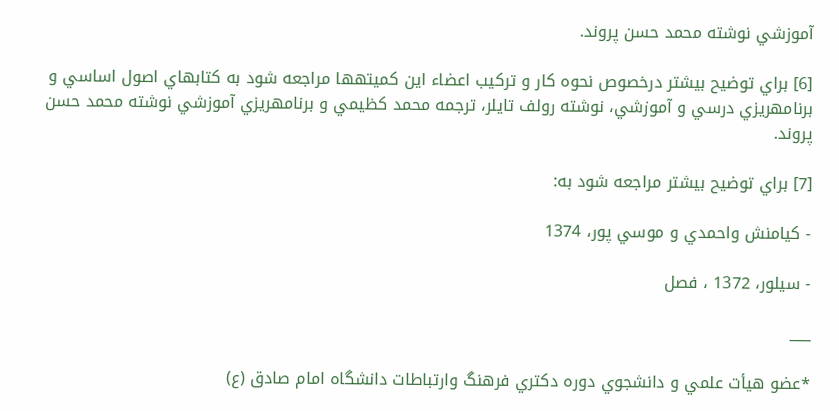آموزشي نوشته محمد حسن پروند.

[6] براي توضيح بيشتر درخصوص نحوه كار و تركيب اعضاء اين كميتهها مراجعه شود به كتابهاي اصول اساسي و برنامهريزي درسي و آموزشي، نوشته رولف تايلر، ترجمه محمد كظيمي و برنامهريزي آموزشي نوشته محمد حسن پروند.

[7] براي توضيح بيشتر مراجعه شود به:

- كيامنش واحمدي و موسي پور، 1374

- سيلور، 1372 ، فصل

___

*عضو هيأت علمي و دانشجوي دوره دكتري فرهنگ وارتباطات دانشگاه امام صادق (ع)